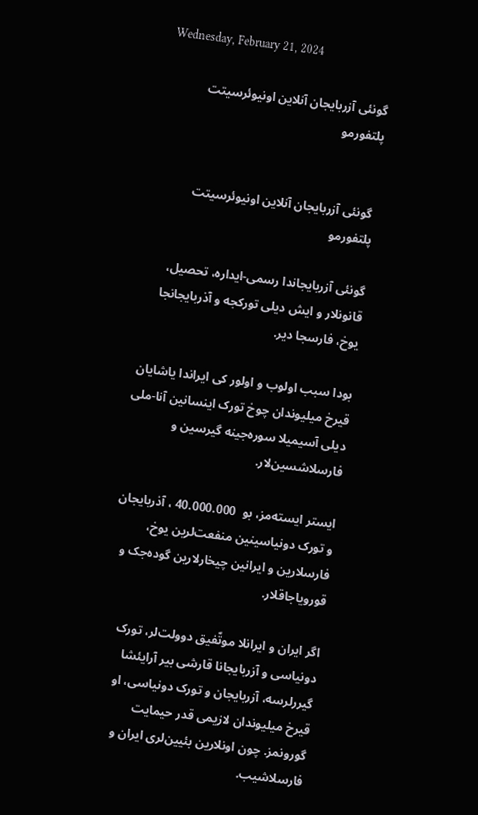Wednesday, February 21, 2024

گونئی آزربایجان آنلاین‌ اونیوئرسیتت‌ پلتفورمو


 گونئی آزربایجان آنلاین‌ اونیوئرسیتت‌ پلتفورمو

گونئی آزربایجاندا رسمی-ایداره، تحصیل، قانونلار و ایش دیلی تورکجه و آذربایجانجا یوخ، فارسجا دیر.

بودا سبب اولوب و اولور کی ایراندا یاشایان قیرخ میلیوندان چوخ تورک اینسانین آنا-ملی دیلی آسیمیلا سوره‌جینه گیرسین و فارسلاشسین‌لار.

ایستر ایسته‌مز، بو  40.000.000 ، آذربایجان و تورک دونیاسینین منفعت‌لرین یوخ، فارسلارین و ایرانین چیخارلارین گوده‌جک‌ و قورویاجاقلار.

اگر ایران و ایرانلا موتّفیق دوولت‌لر، تورک دونیاسی و آزربایجانا قارشی بیر آرایئشا گیررلرسه، آزربایجان و تورک دونیاسی، او قیرخ میلیوندان لازیمی قدر حیمایت‌ گورونمز. چون اونلارین بئیین‌لری ایران و فارسلاشیب.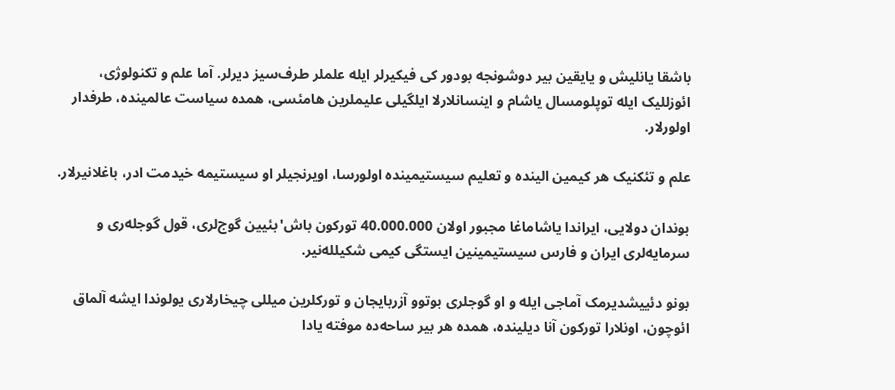باشقا یانلیش و یایقین بیر دوشونجه بودور کی فیکیرلر ایله علملر طرف‌سیز دیرلر. آما علم و تکنولوژی، ائوزللیک ایله توپلومسال یاشام و اینسانلارلا ایلگیلی‌ علیملرین هامئسی، همده سیاست عالمینده، طرفدار اولورلار.

علم و تئکنیک هر کیمین الینده و تعلیم سیستیمینده اولورسا، اویرنجیلر او سیستیمه خیدمت ادر، باغلانیرلار.

بوندان دولایی، ایراندا یاشاماغا مجبور اولان 40.000.000 تورکون باش'بئیین گوج‌لری، قول گوجله‌ری و سرمایه‌لری ایران و فارس سیستیمینین‌ ایستگی کیمی شکیلله‌نیر.

بونو دئییشدیرمک آماجی ایله و او گوجلری بوتوو‌ آزربایجان و تورکلرین میللی چیخارلاری یولوندا ایشه آلماق ائوچون، اونلارا تورکون آنا دیلینده، همده هر بیر ساحه‌ده موفته یادا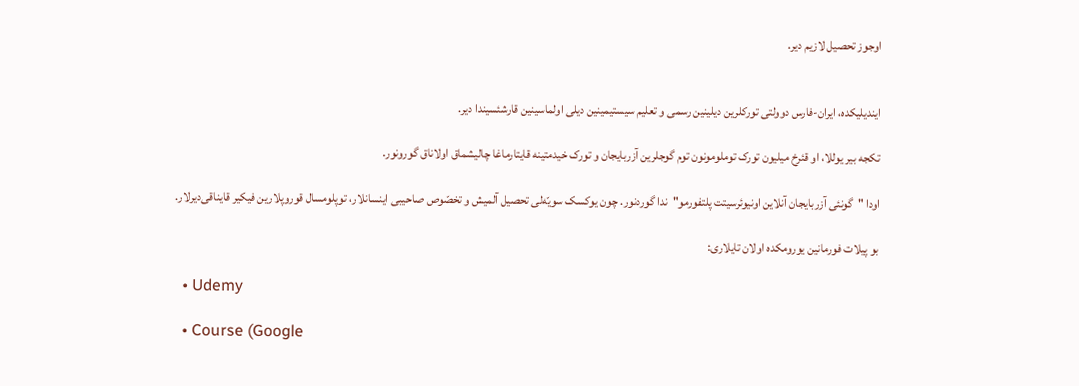اوجوز تحصیل لازیم دیر.


ایندیلیکده، ایران-فارس دوولتی تورکلرین دیلینین رسمی و تعلیم سیستیمینین دیلی اولماسینین قارشئسیندا دیر.

تکجه بیر یوللا، او قئرخ میلیون تورک توملومونون توم گوجلرین‌ آزربایجان و تورک خیدمتینه قایتارماغا چالیشماق اولاناق گورونور.

اودا "گونئی آزربایجان آنلاین‌ اونیوئرسیتت‌ پلتفورمو"ندا گوردنور. چون یوکسک سویّه‌لی تحصیل آلمیش و تخصّوص صاحیبی اینسانلار، توپلومسال قوروپلارین فیکیر قایناقی‌دیرلار.

بو پیلات فورمانین یورومکده اولان تایلاری:

  • Udemy

  • Course (Google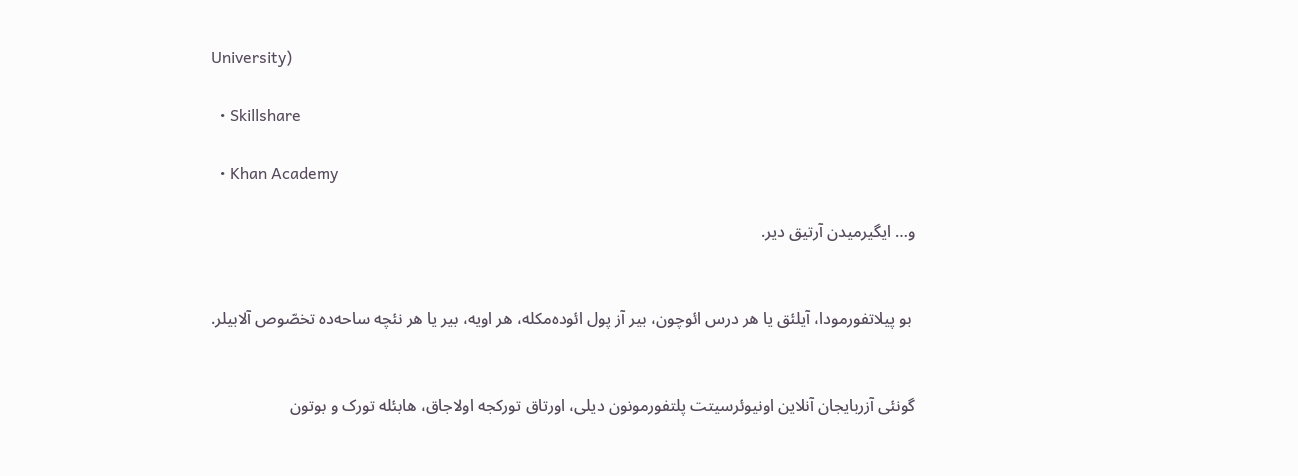University)

  • Skillshare

  • Khan Academy

و… ایگیرمیدن آرتیق دیر.


 بو پیلاتفورمودا، آیلئق یا هر درس ائوچون، بیر آز پول ائوده‌مکله، هر اویه، بیر یا هر نئچه ساحه‌ده تخصّوص آلابیلر.


گونئی آزربایجان آنلاین‌ اونیوئرسیتت‌ پلتفورمونون دیلی، اورتاق تورکجه اولاجاق، هابئله تورک و بوتون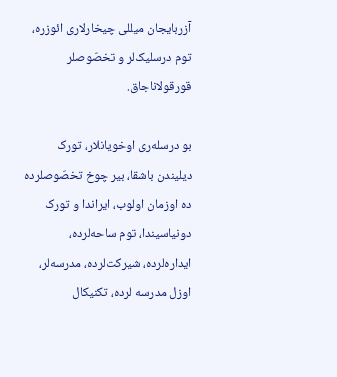آزربایجان میللی چیخارلاری ائوزره‌، توم درسلیک‌لر و تخصّوصلر قورقولاناجاق.

بو درسله‌ری اوخویانلار، تورک دیلیندن باشقا، بیر چوخ تخصّوصلرده ده اوزمان اولوب، ایراندا و تورک دونیاسیندا، توم ساحه‌لرده، ایداره‌لرده، شیرکت‌لرده، مدرسه‌لر، اوزل مدرسه لرده، تکنیکال‌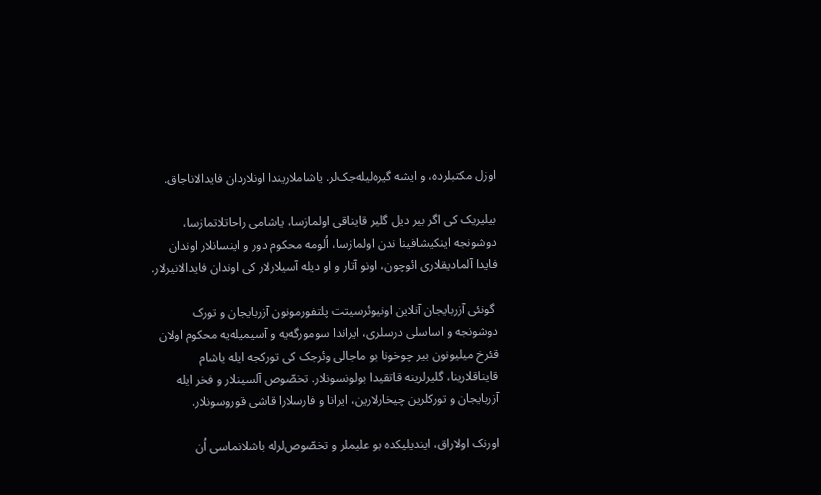اوزل مکتبلرده، و ایشه گیره‌لیله‌جک‌لر. یاشاملاریندا اونلاردان فایدالاناجاق.

بیلیریک کی اگر بیر دیل گلیر قایناقی اولمازسا، یاشامی راحاتلاتمازسا، دوشونجه اینکیشافینا ندن اولمازسا، اُلومه محکوم دور‌ و اینسانلار اوندان فایدا آلمادیقلاری ائوچون، اونو آتار و او دیله آسیلارلار کی اوندان فایدالانیرلار.

 گونئی آزربایجان آنلاین‌ اونیوئرسیتت‌ پلتفورمونون آزربایجان و تورک دوشونجه‌ و اساسلی درسلری، ایراندا سومورگه‌یه و آسیمیله‌یه محکوم اولان قئرخ میلیونون بیر چوخونا بو ماجالی وئرجک کی تورکجه‌ ایله یاشام قایناقلارینا، گلیرلرینه قاتقیدا بولونسونلار. تخصّوص آلسینلار و فخر ایله آزربایجان و تورکلرین چیخارلارین، ایرانا و فارسلارا قاشی قوروسونلار.

اورنک اولاراق، ایندیلیکده بو علیملر و تخصّوص‌لرله باشلانماسی اُن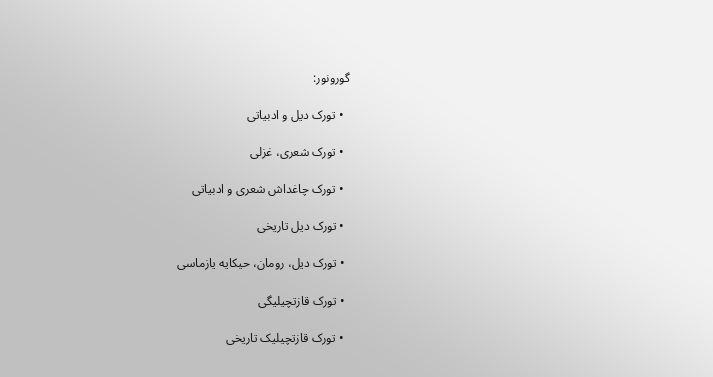گورونور:

  • تورک دیل و ادبیاتی

  • تورک شعری، غزلی

  • تورک چاغداش شعری و ادبیاتی

  • تورک دیل تاریخی

  • تورک دیل، رومان، حیکایه یازماسی

  • تورک قازتچیلیگی

  • تورک قازتچیلیک تاریخی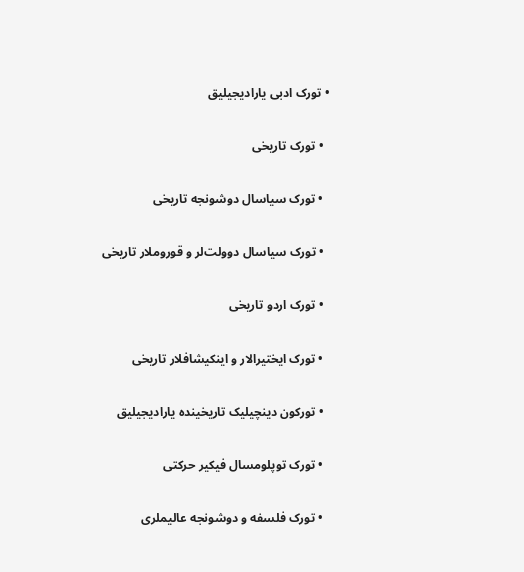• تورک ادبی یارادیجیلیق

  • تورک تاریخی

  • تورک سیاسال دوشونجه تاریخی

  • تورک سیاسال دوولت‌لر و قوروملار تاریخی

  • تورک اردو تاریخی

  • تورک ایختیرالار و اینکیشافلار تاریخی

  • تورکون دینچیلیک تاریخینده یارادیجیلیق

  • تورک توپلومسال فیکیر حرکتی

  • تورک فلسفه و دوشونجه عالیملری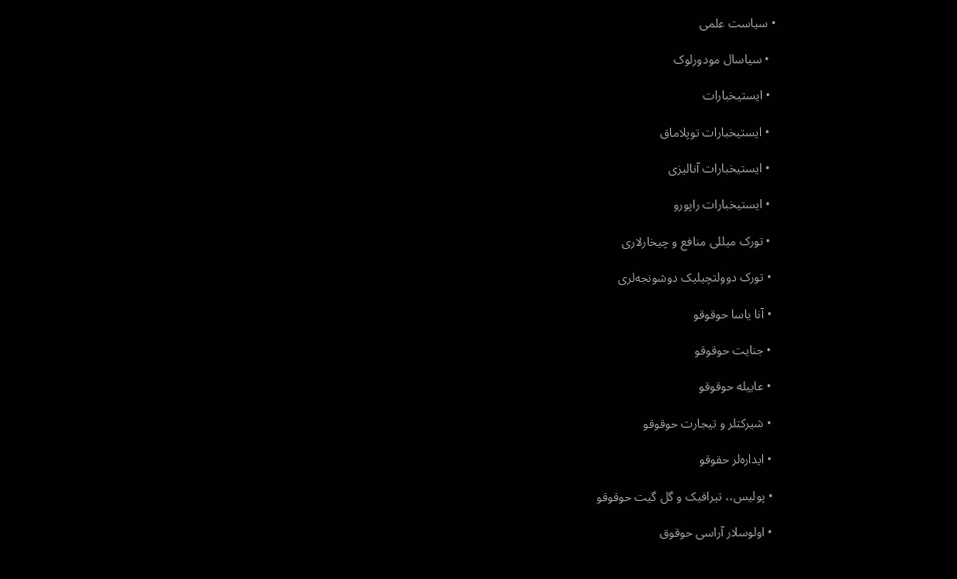• سیاست علمی

  • سیاسال مودورلوک

  • ایستیخبارات

  • ایستیخبارات توپلاماق

  • ایستیخبارات آنالیزی

  • ایستیخبارات راپورو

  • تورک میللی منافع و چیخارلاری

  • تورک دوولتچیلیک دوشونجه‌لری

  • آنا یاسا حوقوقو

  • جنایت حوقوقو

  • عاییله حوقوقو

  • شیرکتلر و تیجارت حوقوقو

  • ایداره‌لر حقوقو

  • پولیس،، تیرافیک و گل گیت حوقوقو

  • اولوسلار آراسی حوقوق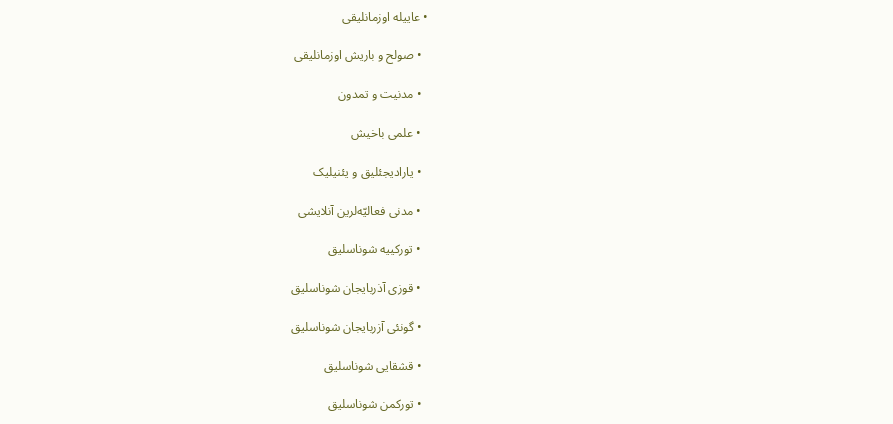• عاییله اوزمانلیقی

  • صولح و باریش اوزمانلیقی

  • مدنیت و تمدون

  • علمی باخیش

  • یارادیجئلیق و یئنیلیک

  • مدنی فعالیّه‌لرین آنلایشی

  • تورکییه شوناسلیق

  • قوزی آذربایجان شوناسلیق

  • گونئی آزربایجان شوناسلیق

  • قشقایی شوناسلیق

  • تورکمن شوناسلیق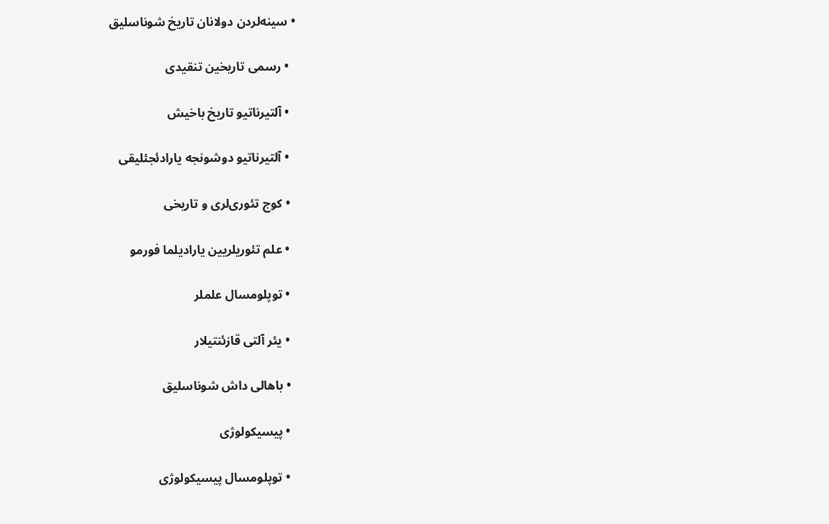• سینه‌لردن دولانان تاریخ شوناسلیق

  • رسمی تاریخین تنقیدی

  • آلتیرناتیو تاریخ باخیش

  • آلتیرناتیو دوشونجه یارادئجئلیقی

  • کوج تئوری‌لری و تاریخی

  • علم تئوریلریین یارادیلما فورمو

  • توپلومسال علملر

  • یئر آلتی قازئنتیلار

  • باهالی داش شوناسلیق

  • پیسیکولوژی

  • توپلومسال پیسیکولوژی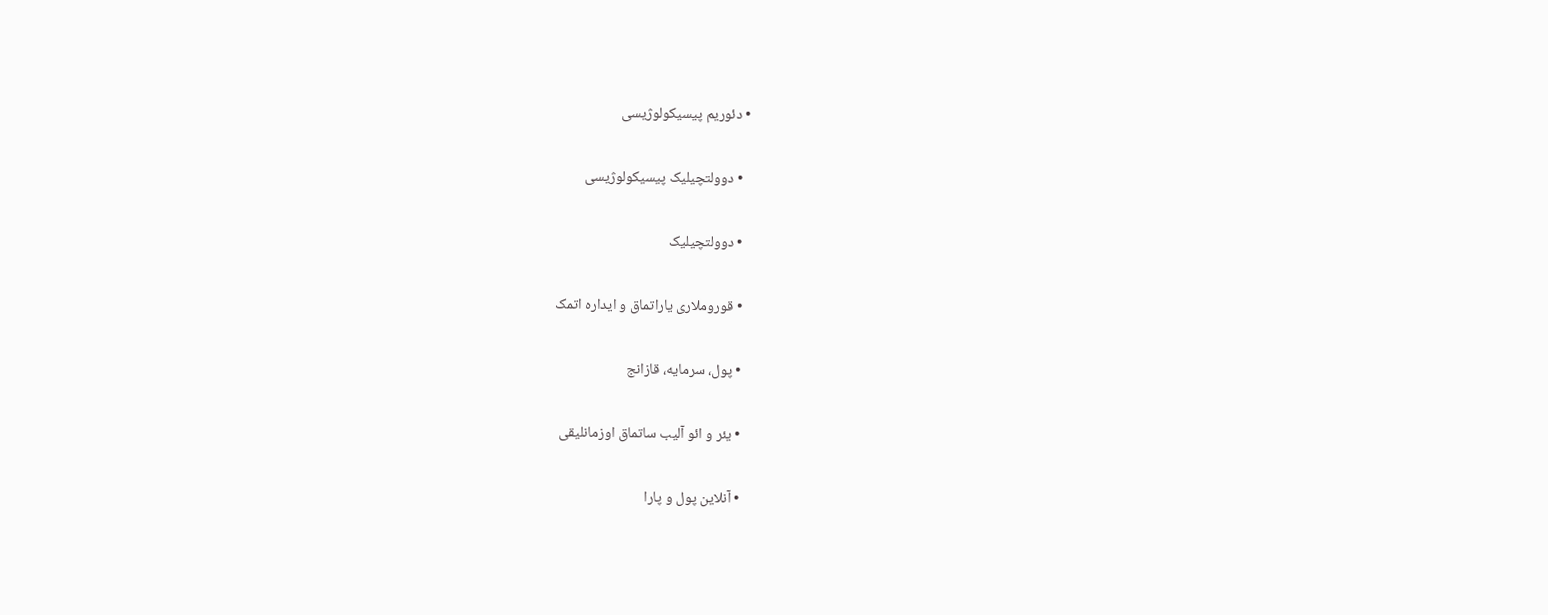• دئوریم پیسیکولوژیسی

  • دوولتچیلیک پیسیکولوژیسی

  • دوولتچیلیک

  • قوروملاری یاراتماق و ایداره اتمک

  • پول، سرمایه، قازانج

  • یئر و ائو آلیب ساتماق اوزمانلیقی

  • آنلاین پول و پارا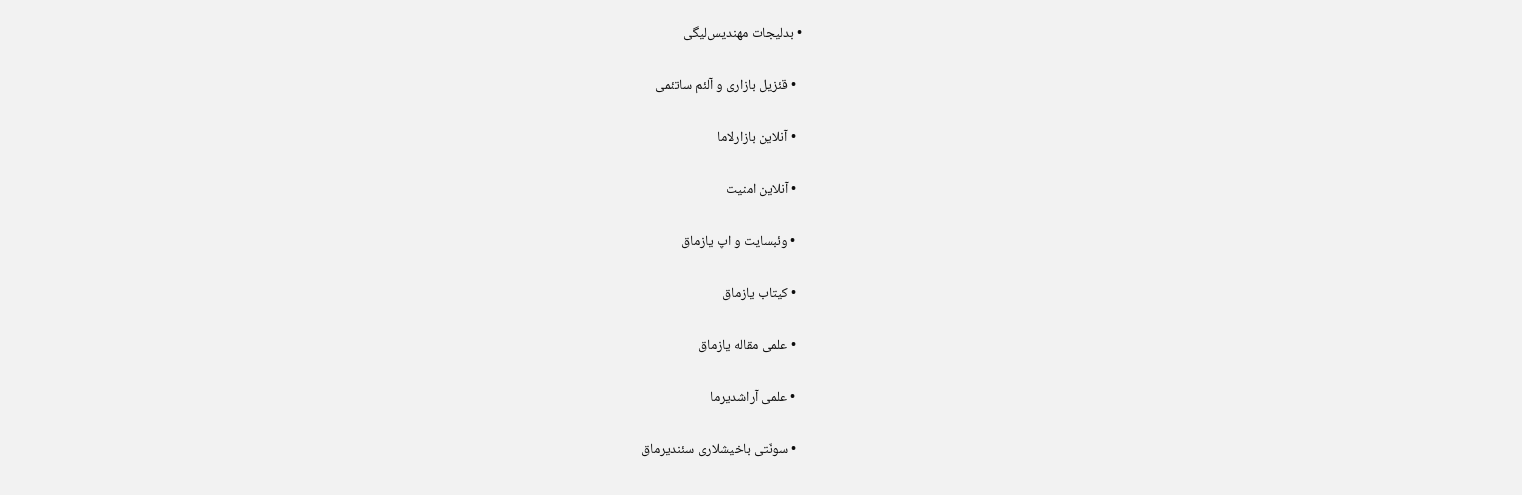• بدلیجات مهندیس‌لیگی

  • قئزیل بازاری و آلئم ساتئمی

  • آنلاین بازارلاما

  • آنلاین امنیت

  • وئبسایت و اپ‌ یازماق

  • کیتاب یازماق

  • علمی مقاله یازماق

  • علمی آراشدیرما

  • سونّتی باخیشلاری سئندیرماق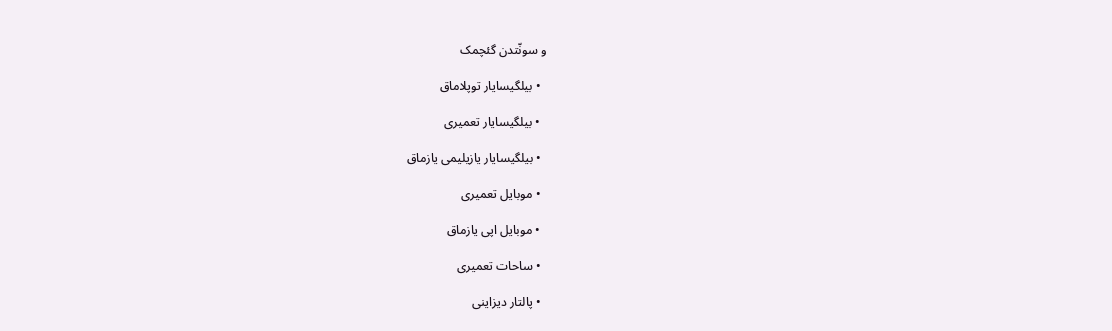و سونّتدن گئچمک

  • بیلگیسایار توپلاماق

  • بیلگیسایار تعمیری

  • بیلگیسایار یازیلیمی یازماق

  • موبایل تعمیری

  • موبایل اپی یازماق

  • ساحات تعمیری

  • پالتار دیزاینی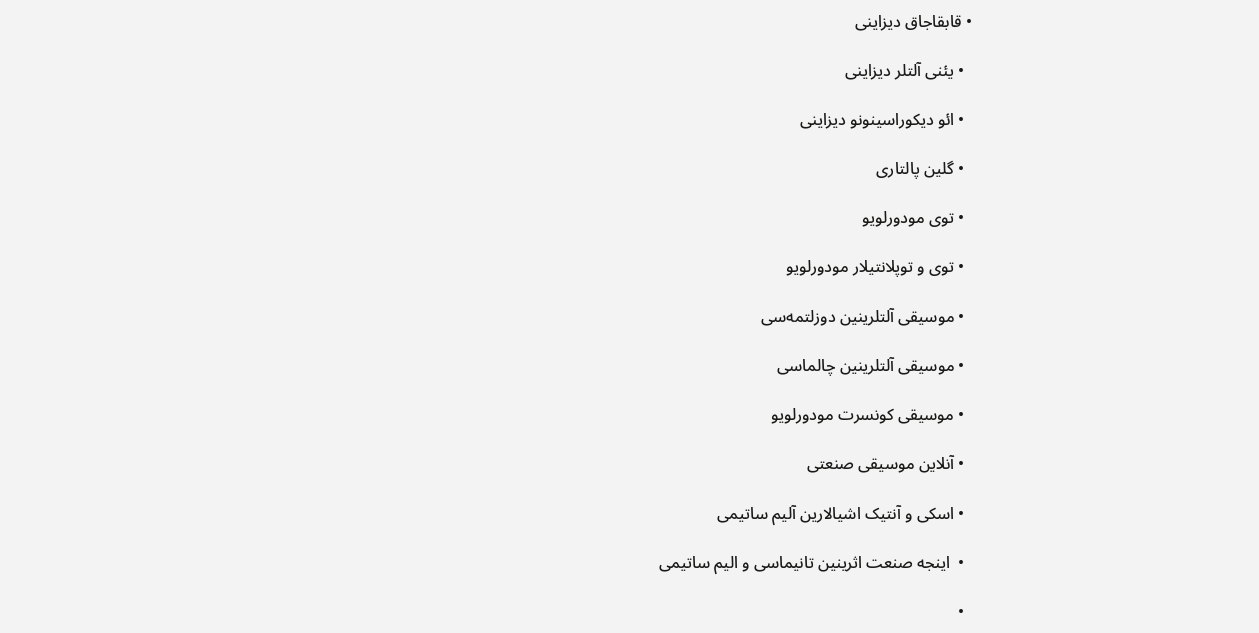• قابقاجاق دیزاینی

  • یئنی آلتلر دیزاینی

  • ائو دیکوراسینونو دیزاینی

  • گلین پالتاری

  • توی مودورلویو

  • توی و توپلانتیلار مودورلویو

  • موسیقی آلتلرینین دوزلتمه‌سی

  • موسیقی آلتلرینین چالماسی

  • موسیقی کونسرت مودورلویو

  • آنلاین موسیقی صنعتی

  • اسکی و آنتیک اشیالارین آلیم ساتیمی

  •  اینجه صنعت اثرینین تانیماسی و الیم ساتیمی

  •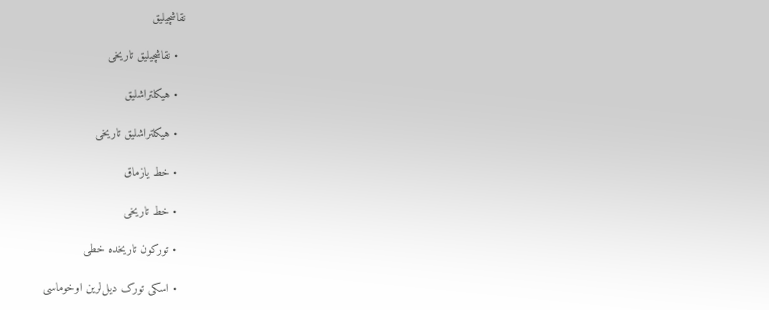نقاشچیلیق

  • نقاشچیلیق تاریخی

  • هیکلتراشلیق

  • هیکلتراشلیق تاریخی

  • خط یازماق

  • خط تاریخی

  • تورکون تاریخده خطی

  • اسکی تورک دیل‌لرین اوخوماسی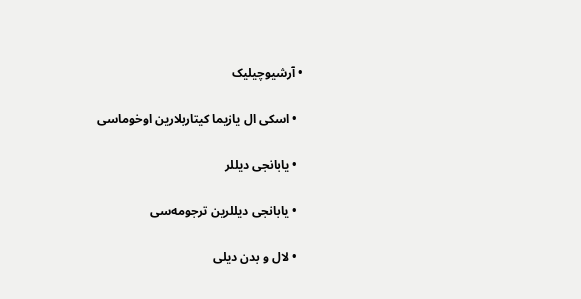• آرشیوچیلیک

  • اسکی ال یازیما کیتاربلارین اوخوماسی

  • یابانجی دیللر

  • یابانجی دیللرین ترجومه‌سی

  • لال و بدن دیلی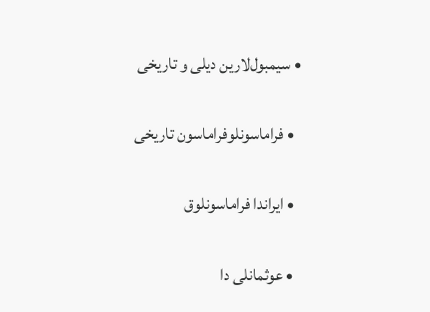• سیمبول‌لارین دیلی و تاریخی

  • فراماسونلوفراماسون تاریخی

  • ایراندا فراماسونلوق

  • عوثمانلی دا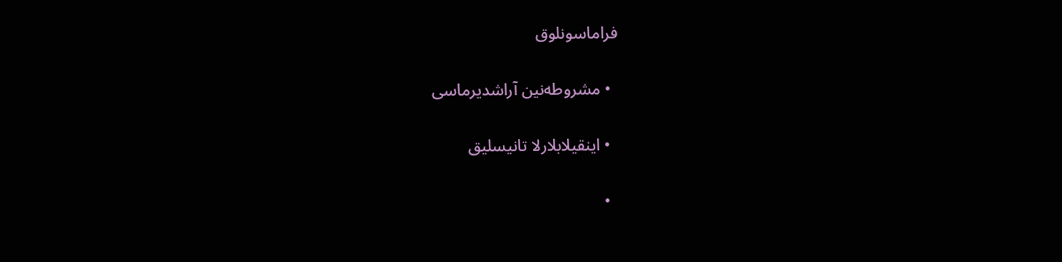فراماسونلوق

  • مشروطه‌نین آراشدیرماسی

  • اینقیلابلارلا تانیسلیق

  •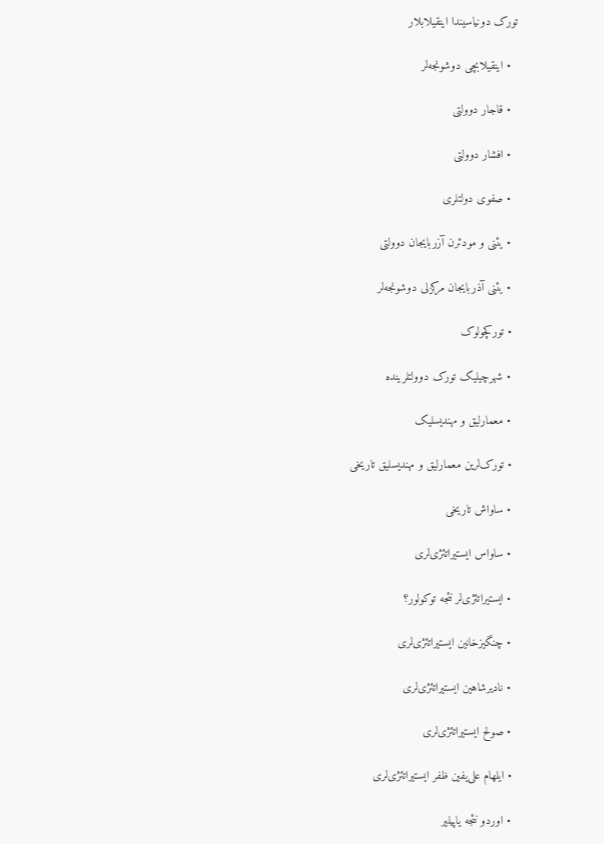تورک دونیاسیندا اینقیلابلار

  • اینقیلابچی دوشونجه‌لر

  • قاجار دوولتی

  • افشار دوولتی

  • صفوی دولتلری

  • یئنی و مودئرن آزربایجان دوولتی

  • یئنی آذربایجان مرکزلی دوشونجه‌لر

  • تورکچولوک

  • شهرچیلیک تورک دوولتلرینده

  • معمارلیق و مهندیسلیک‌‌

  • تورک‌لرین معمارلیق و مهندیسلیق تاریخی

  • ساواش تاریخی

  • ساواس ایستیراتئژی‌لری

  • ایستیراتئژی‌لر نئجه توکولور؟

  • چنگیزخانین ایستیراتئژی‌لری

  • نادیرشاهین ایستیراتئژی‌لری

  • صولح ایستیراتئژی‌لری

  • ایلهام علی‌یفین ظفر ایستیراتئژی‌لری

  • اوردو نئجه یاپیلیر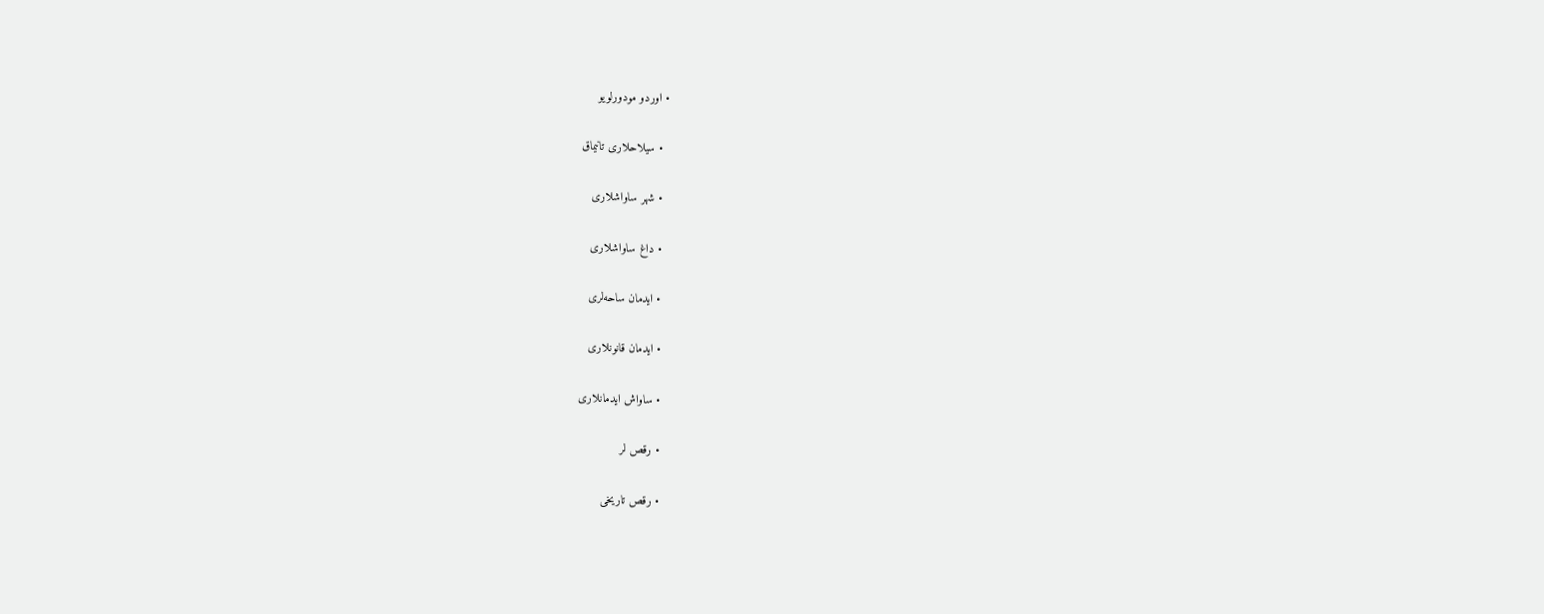• اوردو مودورلویو

  • سیلاحلاری تانیماق

  • شهر ساواشلاری

  • داغ ساواشلاری

  • ایدمان ساحه‌لری

  • ایدمان قانونلاری

  • ساواش ایدمانلاری

  • رقص لر

  • رقص تاریخی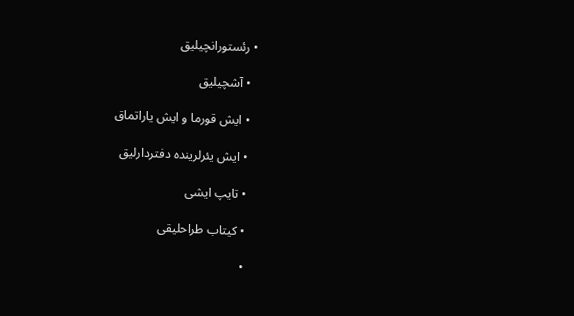• رئستورانچیلیق

  • آشچیلیق

  • ایش قورما و ایش یاراتماق

  • ایش یئرلرینده دفتردارلیق

  • تایپ ایشی

  • کیتاب طراحلیقی

  •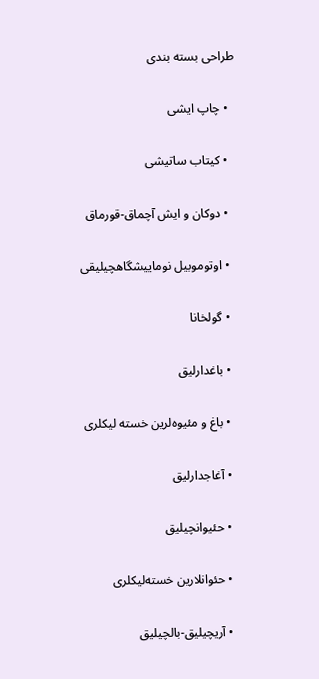طراحی بسته بندی

  • چاپ ایشی

  • کیتاب ساتیشی

  • دوکان و ایش آچماق-قورماق

  • اوتوموبیل نوماییشگاهچیلیقی

  • گولخانا‌

  • باغدارلیق

  • باغ و مئیوه‌لرین خسته لیکلری

  • آغاجدارلیق

  • حئیوانچیلیق

  • حئوانلارین خسته‌لیکلری

  • آریچیلیق-بالچیلیق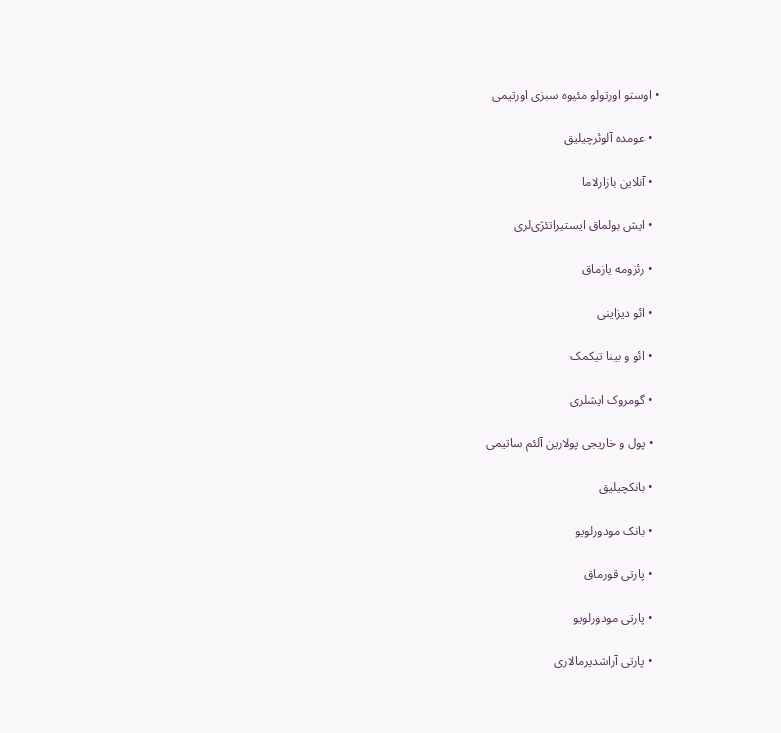• اوستو اورتولو‌ مئیوه‌ سبزی اورتیمی

  • عومده‌ آلوئرچیلیق

  • آنلاین بازارلاما

  • ایش بولماق ایستیراتئژی‌لری

  • رئزومه یازماق

  • ائو دیزاینی

  • ائو و بینا تیکمک

  • گومروک ایشلری

  • پول و خاریجی پولارین آلئم ساتیمی

  • بانکچیلیق

  • بانک مودورلویو

  • پارتی قورماق

  • پارتی مودورلویو

  • پارتی آراشدیرمالاری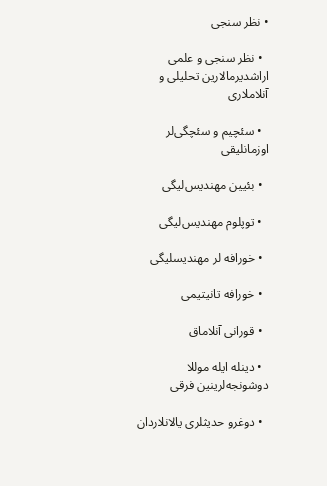• نظر سنجی

  • نظر سنجی و علمی اراشدیرمالارین تحلیلی و آنلاملاری

  • سئچیم و سئچگی‌لر اوزمانلیقی

  • بئیین مهندیس‌لیگی

  • توپلوم مهندیس‌لیگی

  • خورافه لر مهندیسلیگی

  • خورافه تانیتیمی

  • قورانی آنلاماق

  • دینله ایله موللا دوشونجه‌لرینین فرقی

  • دوغرو حدیثلری یالانلاردان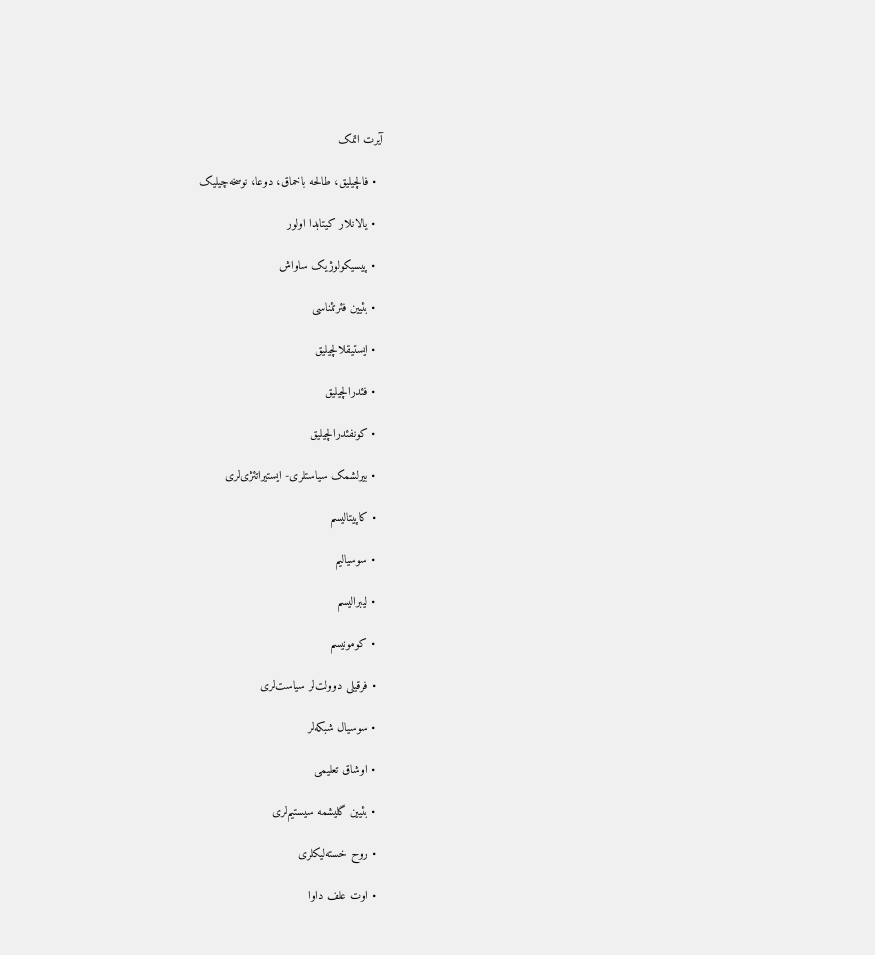آیرت اتمک

  • فالچیلیق، طالحه باخماق، دوعا، نوسخه‌چیلیک

  • یالانلار کیتابدا اولور

  • پیسیکولوژیک ساواش

  • بئیین فئرتئناسی

  • ایستیقلالچیلیق

  • فئدرالچیلیق

  • کونفئدرالچیلیق

  • بیرلشمک سیاستلری- ایستیراتئژی‌لری

  • کاپیتالیسم

  • سوسیالیم

  • لیبرالیسم

  • کومونیسم

  • فرقیلی دوولت‌لر سیاست‌لری

  • سوسیال شبکه‌لر

  • اوشاق تعلیمی

  • بئیین گلیشمه‌ سیستیم‌لری

  • روح خسته‌لیکلری

  • اوت علف داوا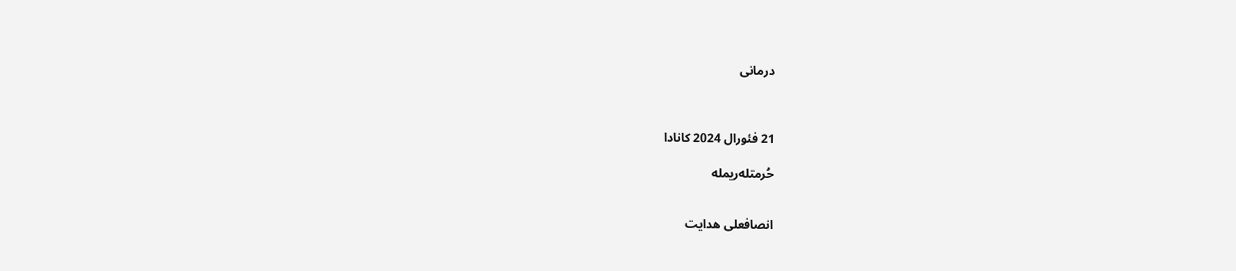درمانی



21 فئورال 2024 کانادا

حُرمتله‌ریمله


انصافعلی هدایت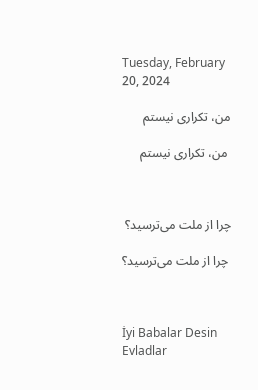Tuesday, February 20, 2024

من، تکراری نیستم

 من، تکراری نیستم



چرا از ملت می‌ترسید؟

 چرا از ملت می‌ترسید؟



İyi Babalar Desin Evladlar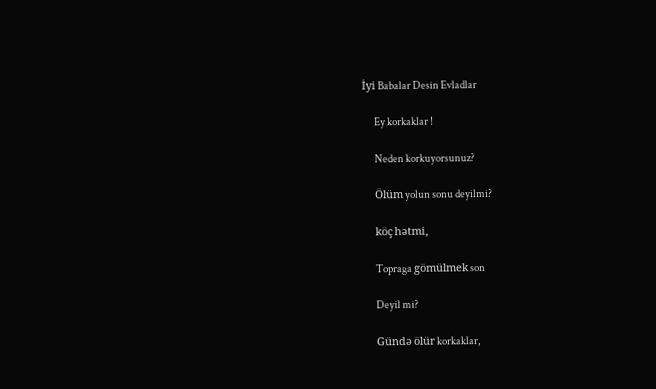İyi Babalar Desin Evladlar

      Ey korkaklar !

      Neden korkuyorsunuz?

      Ölüm yolun sonu deyilmi?

      köç hətmi,

      Topraga gömülmek son

      Deyil mi?

      Gündə ölür korkaklar,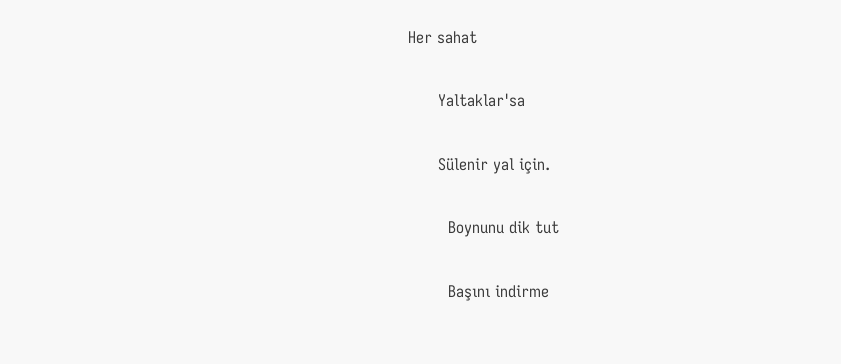Her sahat

      Yaltaklar'sa

      Sülenir yal için.

        Boynunu dik tut

        Başını indirme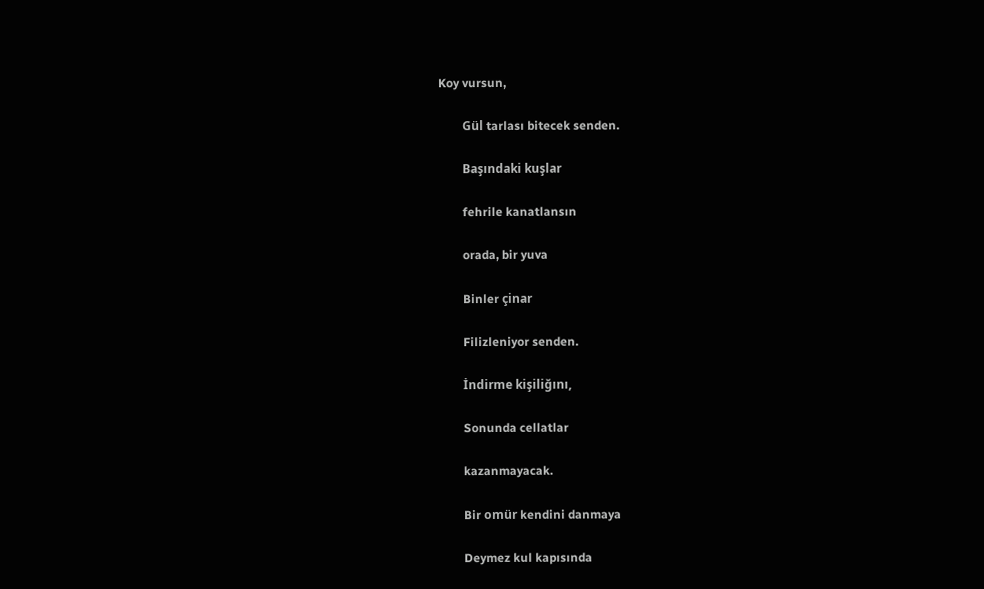Koy vursun,

        Gül tarlası bitecek senden.

        Başındaki kuşlar

        fehrile kanatlansın

        orada, bir yuva

        Binler çinar

        Filizleniyor senden.

        İndirme kişiliğını,

        Sonunda cellatlar

        kazanmayacak.

        Bir omür kendini danmaya

        Deymez kul kapısında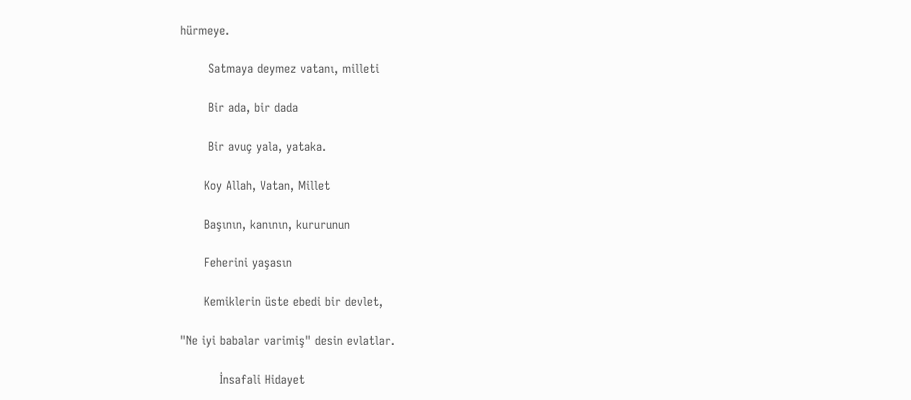hürmeye.

       Satmaya deymez vatanı, milleti

       Bir ada, bir dada

       Bir avuç yala, yataka.

      Koy Allah, Vatan, Millet

      Başının, kanının, kururunun

      Feherini yaşasın

      Kemiklerin üste ebedi bir devlet,

"Ne iyi babalar varimiş" desin evlatlar.

          İnsafali Hidayet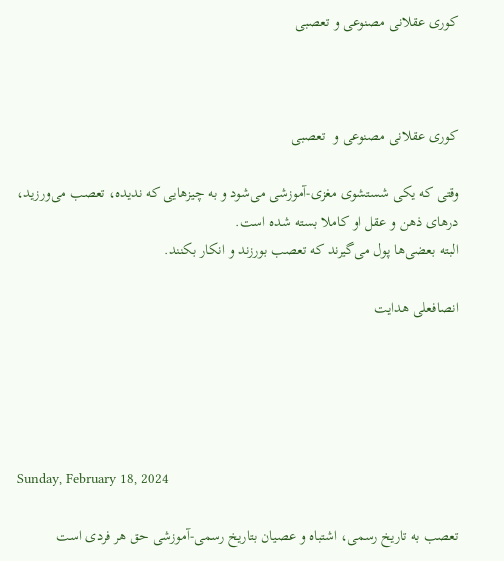کوری عقلانی مصنوعی و تعصبی



کوری عقلانی مصنوعی و  تعصبی

وقتی که یکی شستشوی مغزی-آموزشی می‌شود و به چیزهایی که ندیده، تعصب‌ می‌ورزید، درهای ذهن و عقل او کاملا بسته شده است.
البته بعضی‌ها پول می‌گیرند که تعصب بورزند و انکار بکنند.

انصافعلی هدایت





Sunday, February 18, 2024

تعصب به تاریخ رسمی، اشتباه و عصیان بتاریخ رسمی-آموزشی حق هر فردی است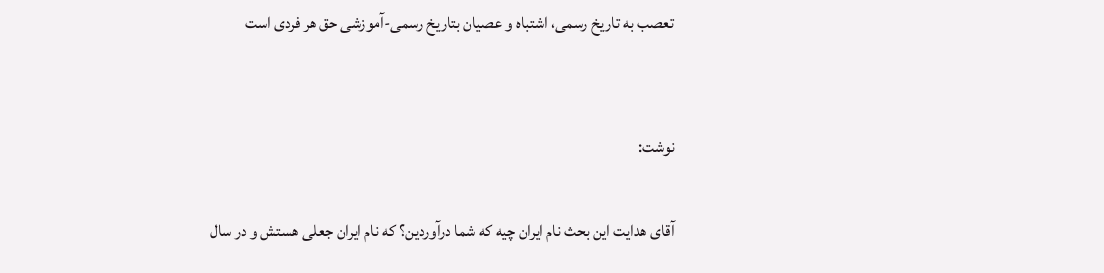تعصب به تاریخ رسمی، اشتباه و عصیان بتاریخ رسمی-آموزشی حق هر فردی است


نوشت:

آقای هدایت این بحث نام ایران چیه که شما درآوردین؟ که نام ایران جعلی هستش و در سال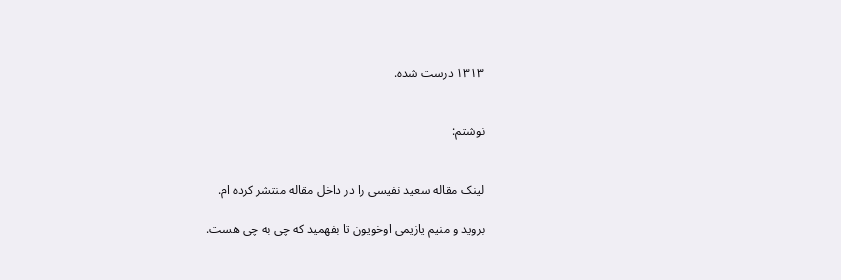۱۳۱۳ درست شده.


نوشتم:


لینک مقاله سعید نفیسی را در داخل مقاله منتشر کرده ام.

بروید و منیم‌ یازیمی‌ اوخویون تا بفهمید که چی به چی هست.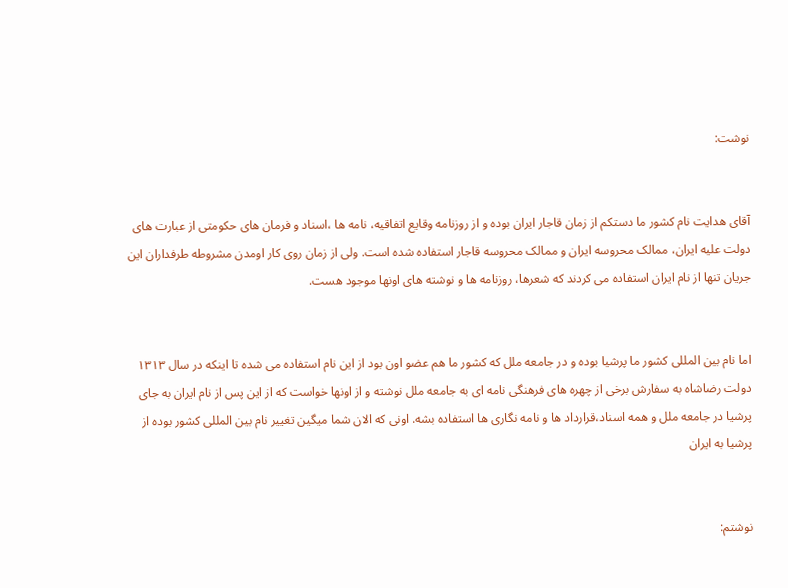نوشت:


آقای هدایت نام کشور ما دستکم از زمان قاجار ایران بوده و از روزنامه وقایع اتفاقیه، نامه ها ،اسناد و فرمان های حکومتی از عبارت های دولت علیه ایران، ممالک محروسه ایران و ممالک محروسه قاجار استفاده شده است. ولی از زمان روی کار اومدن مشروطه طرفداران این جریان تنها از نام ایران استفاده می کردند که شعرها، روزنامه ها و نوشته های اونها موجود هست.


اما نام بین المللی کشور ما پرشیا بوده و در جامعه ملل که کشور ما هم عضو اون بود از این نام استفاده می شده تا اینکه در سال ۱۳۱۳ دولت رضاشاه به سفارش برخی از چهره های فرهنگی نامه ای به جامعه ملل نوشته و از اونها خواست که از این پس از نام ایران به جای پرشیا در جامعه ملل و همه اسناد،قرارداد ها و نامه نگاری ها استفاده بشه. اونی که الان شما میگین تغییر نام بین المللی کشور بوده از پرشیا به ایران


نوشتم: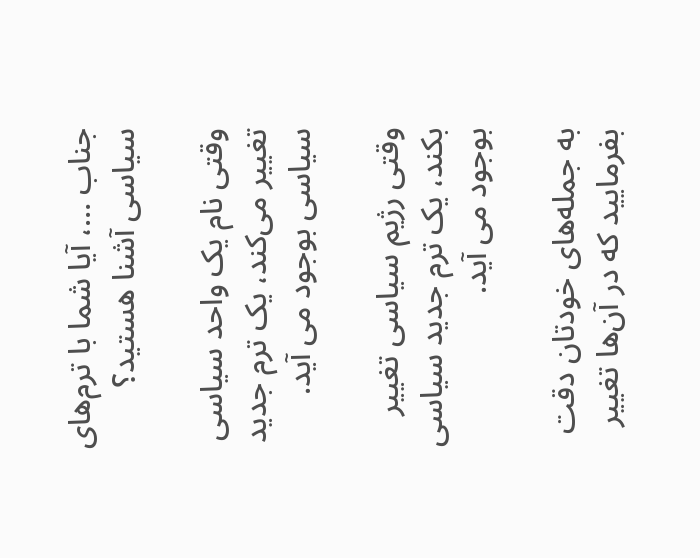جناب …، آیا شما با ترم‌های سیاسی آشنا هستید؟

وقتی نام یک واحد سیاسی تغییر می‌کند، یک ترم جدید سیاسی بوجود می آید.

وقتی رژیم سیاسی تغییر بکند، یک ترم جدید سیاسی بوجود می آید.

به جمله‌های خودتان دقت بفرمایید که در آن‌ها تغییر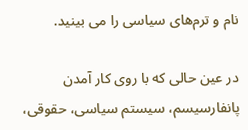نام و ترم‌های سیاسی را می بینید.

در عین حالی که با روی کار آمدن پانفارسیسم، سیستم سیاسی، حقوقی،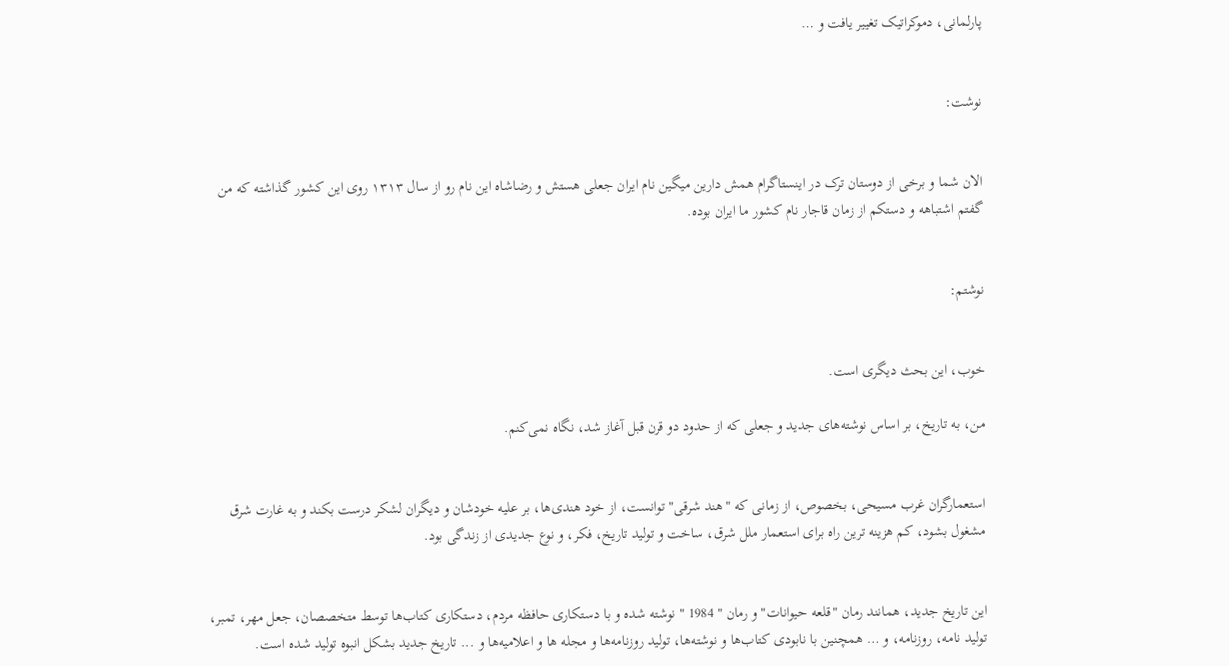پارلمانی، دموکراتیک تغییر یافت و …


نوشت:


الان شما و برخی از دوستان ترک در اینستاگرام همش دارین میگین نام ایران جعلی هستش و رضاشاه این نام رو از سال ۱۳۱۳ روی این کشور گذاشته که من گفتم اشتباهه و دستکم از زمان قاجار نام کشور ما ایران بوده.


نوشتم:


خوب، این بحث دیگری است.

من، به تاریخ، بر اساس نوشته‌های جدید و جعلی که از حدود دو قرن قبل آغاز شد، نگاه نمی‌کنم.


استعمارگران غرب مسیحی، بخصوص، از زمانی که "هند شرقی" توانست، از خود هندی‌ها، بر علیه خودشان و دیگران لشکر درست بکند و به غارت شرق مشغول بشود، کم هزینه ترین راه برای استعمار ملل شرق، ساخت و تولید تاریخ، فکر، و نوع جدیدی از زندگی بود.


این تاریخ جدید، همانند رمان "قلعه حیوانات" و رمان " 1984 " نوشته شده و با دستکاری حافظه مردم، دستکاری کتاب‌ها توسط متخصصان، جعل مهر، تمبر، تولید نامه، روزنامه، و … همچنین با نابودی کتاب‌ها و نوشته‌ها، تولید روزنامه‌ها و مجله ها و اعلامیه‌ها و ... تاریخ جدید بشکل انبوه تولید شده است.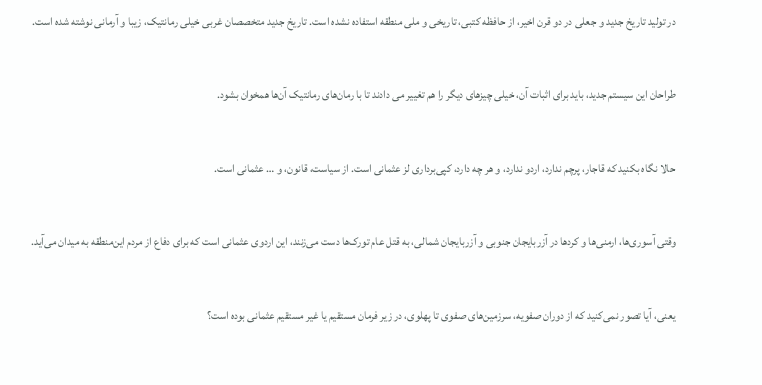در تولید تاریخ جدید و جعلی در دو قرن اخیر، از حافظه کتبی، تاریخی و ملی منطقه استفاده نشده است‌. تاریخ جدید متخصصان غربی خیلی رمانتیک، زیبا و آرمانی نوشته شده است.


طراحان این سیستم جدید، باید برای اثبات آن، خیلی چیزهای دیگر را هم تغییر می دادند تا با رمان‌های رمانتیک آن‌ها همخوان بشود.


حالا نگاه بکنید که قاجار، پرچم ندارد، اردو ندارد، و هر چه دارد، کپی‌برداری لز عثمانی است. از سیاست، قانون، و … عثمانی است.


وقتی آسوری‌ها، ارمنی‌ها و کردها در آزربایجان جنوبی و آزربایجان شمالی، به قتل عام‌ تورک‌ها دست می‌زنند، این اردوی عثمانی است که برای دفاع از مردم این‌منطقه به میدان می‌آید.


یعنی، آیا تصور نمی‌کنید که از دوران صفویه، سرزمین‌های صفوی تا پهلوی، در زیر فرمان مستقیم یا غیر مستقیم عثمانی بوده است؟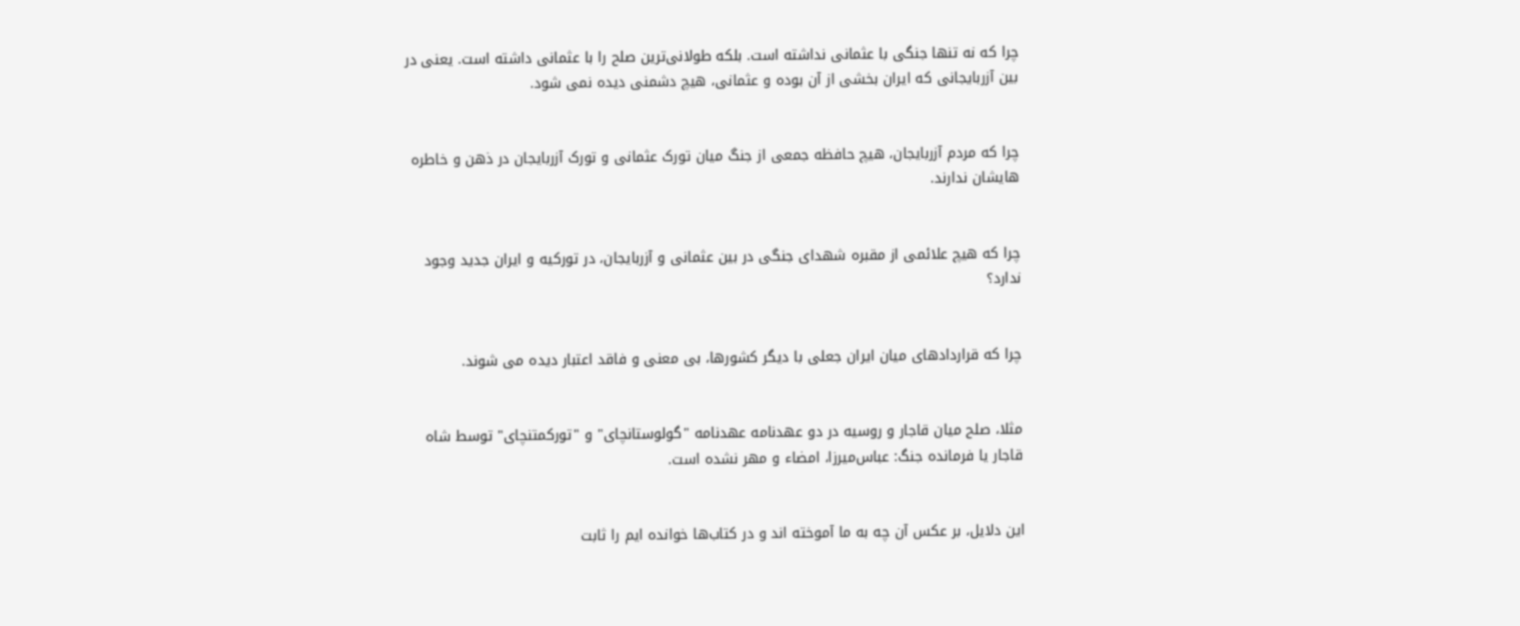چرا که نه تنها جنگی با عثمانی نداشته است. بلکه طولانی‌ترین صلح را با عثمانی داشته است. یعنی در بین آزربایجانی که ایران بخشی از آن بوده و عثمانی، هیچ دشمنی دیده نمی شود.


چرا که مردم آزربایجان، هیچ حافظه جمعی از جنگ میان تورک عثمانی و تورک آزربایجان در ذهن و خاطره هایشان ندارند.


چرا که هیچ علائمی از مقبره شهدای جنگی در بین عثمانی و آزربایجان، در تورکیه و ایران جدید وجود ندارد؟


چرا که قراردادهای میان ایران جعلی با دیگر کشورها، بی معنی و فاقد اعتبار دیده می شوند.


مثلا، صلح میان قاجار و روسیه در دو عهدنامه عهدنامه "گولوستانچای" و "تورکمتنچای‌" توسط شاه قاجار یا فرمانده جنگ: عباس‌میرزا، امضاء و مهر نشده است.


این‌ دلایل، بر عکس آن ‌چه به ما آموخته اند و در کتاب‌ها خوانده ایم را ثابت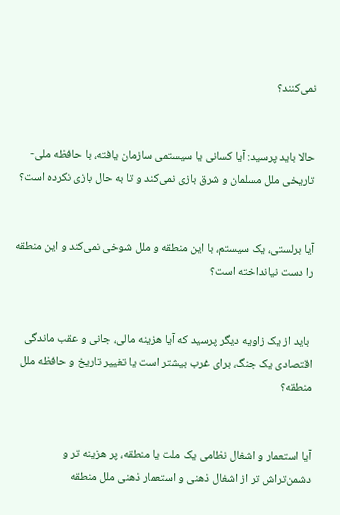نمی‌کنند؟


حالا باید پرسید: آیا کسانی یا سیستمی سازمان یافته، با حافظه ملی-تاریخی ملل مسلمان و شرق بازی نمی‌کند و تا به حال بازی نکرده است؟


آیا برلستی، یک سیستم، با این منطقه و ملل شوخی نمی‌کند و این منطقه را دست نیانداخته است؟


 باید از یک زاویه دیگر پرسید که آیا هزینه مالی، جانی و عقب ماندگی اقتصادی یک جنگ، برای غرب بیشتر است یا تغییر تاریخ و حافظه ملل منطقه؟


آیا استعمار و اشغال نظامی یک ملت یا منطقه، پر هزینه تر و دشمن‌تراش تر از اشغال ذهنی و استعمار ذهنی ملل منطقه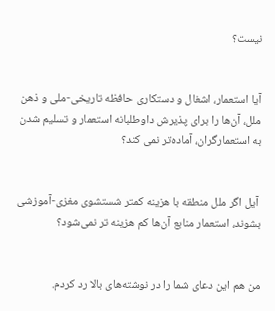نیست؟


آیا استعمار، اشغال و دستکاری حافظه تاریخی-ملی و ذهن ملل، آن‌ها را برای پذیرش داوطلبانه استعمار و تسلیم شدن به استعمارگران، آماده‌تر نمی کند؟


 آیل اگر ملل منطقه با هزینه کمتر شستشوی مغزی-آموزشی بشوند، استعمار منابع آن‌ها کم هزینه تر نمی‌شود؟


من هم این دعای شما را در نوشته‌های بالا رد کردم.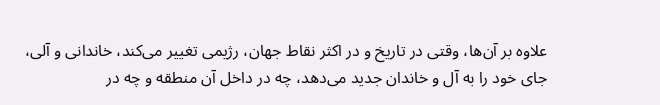علاوه بر آن‌ها، وقتی در تاریخ و در اکثر نقاط جهان، رژیمی تغییر می‌کند، خاندانی و آلی، جای خود را به آل و خاندان جدید می‌دهد، چه در داخل آن منطقه و چه در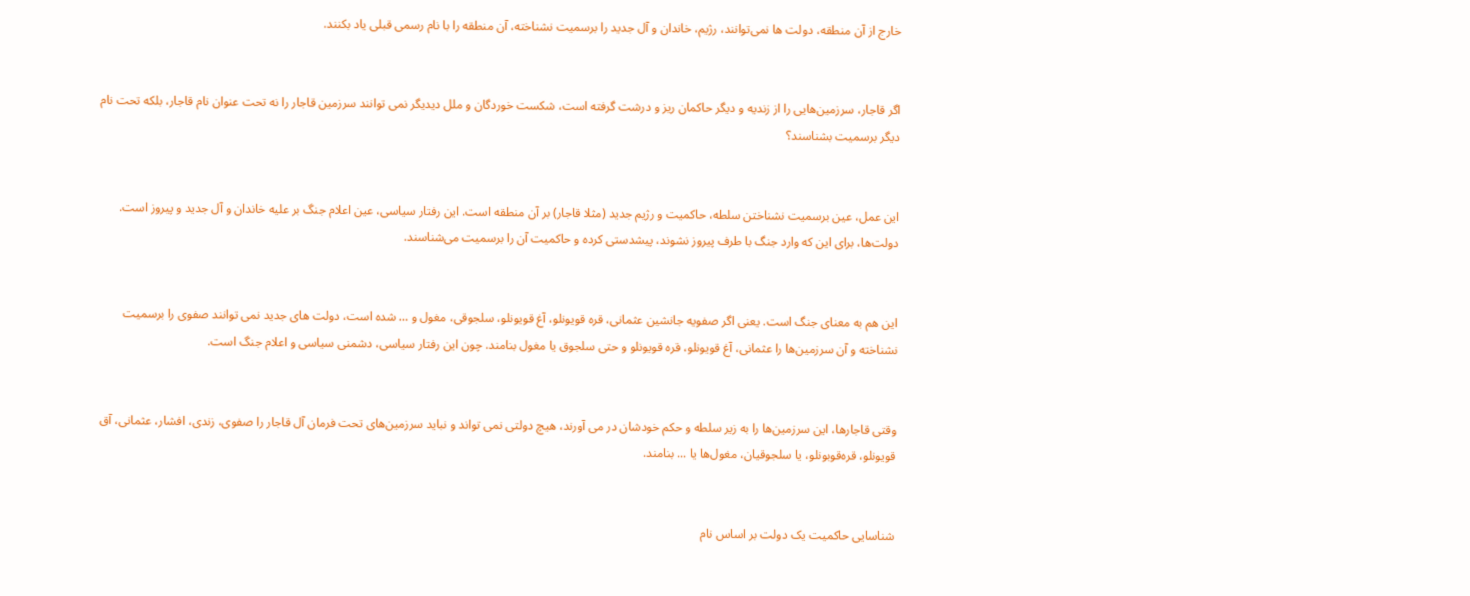خارج از آن منطقه، دولت ها نمی‌توانند، رژیم، خاندان و آل جدید را برسمیت نشناخته، آن منطقه را با نام رسمی قبلی یاد بکنند.


اگر قاجار، سرزمین‌هایی را از زندیه و دیگر حاکمان ریز و درشت گرفته است، شکست خوردگان و ملل دیدیگر نمی توانند سرزمین قاجار را نه تحت عنوان نام قاجار، بلکه تحت نام دیگر برسمیت بشناسند؟


این عمل، عین برسمیت نشناختن سلطه، حاکمیت و رژیم جدید (مثلا قاجار) بر آن منطقه است. این رفتار سیاسی، عین اعلام جنگ بر علیه خاندان و آل جدید و پیروز است. دولت‌ها، برای این که وارد جنگ با طرف پیروز نشوند، پیشدستی کرده و حاکمیت آن را برسمیت می‌شناسند.


این هم به معنای جنگ است. یعنی اگر صفویه جانشین عثمانی، قره قویونلو، آغ قویونلو‌، سلجوقی، مغول و ‌‌‌… شده است، دولت های جدید نمی توانند صفوی را برسمیت نشناخته و آن سرزمین‌ها را عثمانی، آغ قویونلو، قره قویونلو و حتی سلجوق یا مغول بنامند. چون این رفتار سیاسی، دشمنی سیاسی و اعلام جنگ است.


وقتی قاجارها، این سرزمین‌ها را به زیر سلطه و حکم خودشان در می آورند، هیچ دولتی نمی تواند و نباید سرزمین‌های تحت فرمان آل قاجار را صفوی، زندی، افشار، عثمانی، آق قویونلو، قره‌قوبونلو، یا سلجوقیان، مغول‌ها یا ... بنامند.


شناسایی حاکمیت یک دولت بر اساس نام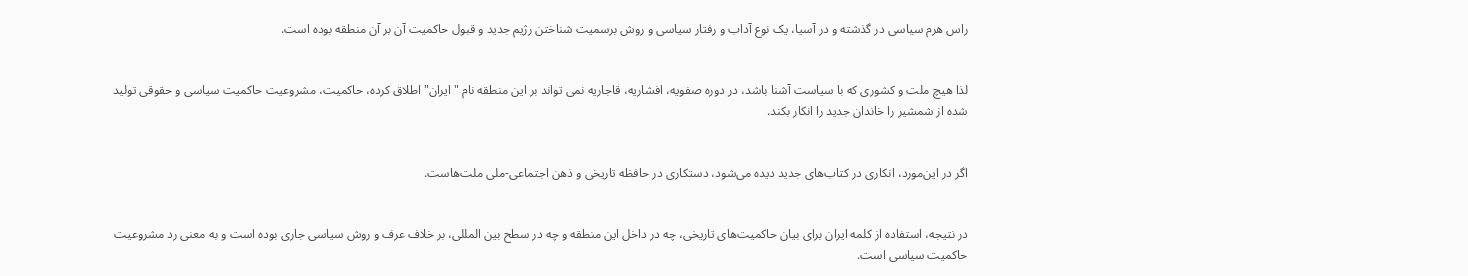راس هرم سیاسی در گذشته و در آسیا، یک نوع آداب و رفتار سیاسی و روش برسمیت شناختن رژیم‌ جدید و قبول حاکمیت آن بر آن منطقه بوده است.


لذا هیچ ملت و کشوری که با سیاست آشنا باشد، در دوره صفویه، افشاریه، قاجاریه نمی تواند بر این منطقه نام "ایران" اطلاق کرده، حاکمیت، مشروعیت حاکمیت سیاسی و حقوقی تولید شده از شمشیر را خاندان جدید را انکار بکند.


اگر در این‌مورد، انکاری در کتاب‌های جدید دیده می‌شود، دستکاری در حافظه تاریخی و ذهن اجتماعی-ملی ملت‌هاست.


در نتیجه، استفاده از کلمه ایران برای بیان حاکمیت‌های تاریخی، چه در داخل این منطقه و چه در سطح بین المللی، بر خلاف عرف و روش سیاسی جاری بوده است و به معنی رد مشروعیت حاکمیت سیاسی است.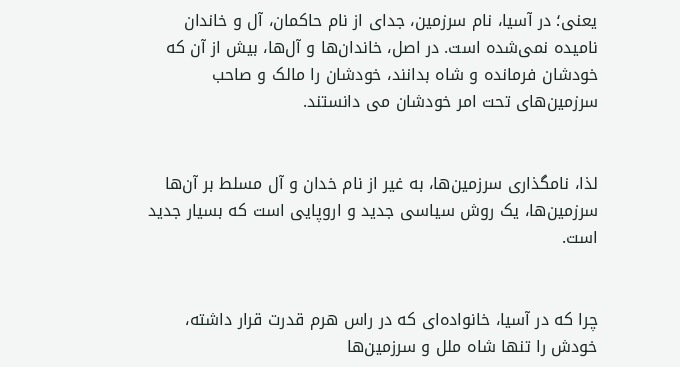یعنی؛ در آسیا، نام سرزمین، جدای از نام حاکمان، آل و خاندان نامیده نمی‌شده است. در اصل، خاندان‌ها و آل‌ها، بیش از آن که خودشان فرمانده و شاه بدانند، خودشان را مالک و صاحب سرزمین‌های تحت امر خودشان‌ می دانستند.


لذا، نامگذاری سرزمین‌ها، به غیر از نام خدان و آل مسلط بر آن‌ها سرزمین‌ها، یک روش سیاسی جدید و اروپایی است که بسیار جدید است.


چرا که در آسیا، خانواده‌ای که در راس هرم قدرت قرار داشته، خودش را تنها شاه ملل و سرزمین‌ها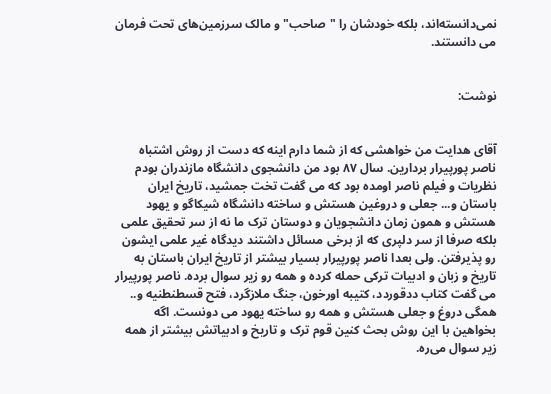نمی‌دانسته‌اند، بلکه خودشان را "صاحب" و مالک سرزمین‌های تحت فرمان می دانستند.


نوشت:


آقای هدایت من خواهشی که از شما دارم اینه که دست از روش اشتباه ناصر پورپیرار بردارین. سال ۸۷ بود من دانشجوی دانشگاه مازندران بودم نظریات و فیلم ناصر اومده بود که می گفت تخت جمشید، تاریخ ایران باستان و... جعلی و دروغین هستش و ساخته دانشگاه شیکاگو و یهود هستش و همون زمان دانشجویان و دوستان ترک ما نه از سر تحقیق علمی بلکه صرفا از سر دلپری که از برخی مسائل داشتند دیدگاه غیر علمی ایشون رو پذیرفتن. ولی بعدا ناصر پورپیرار بسیار بیشتر از تاریخ ایران باستان به تاریخ و زبان و ادبیات ترکی حمله کرده و همه رو زیر سوال برده. ناصر پورپیرار می گفت کتاب ددقوردد، کتیبه اورخون، جنگ ملازگرد، فتح قسطنطنیه و.. همگی دروغ و جعلی هستش و همه رو ساخته یهود می دونست. اگه بخواهین با این روش بحث کنین قوم ترک و تاریخ و ادبیاتش بیشتر از همه زیر سوال می‌ره.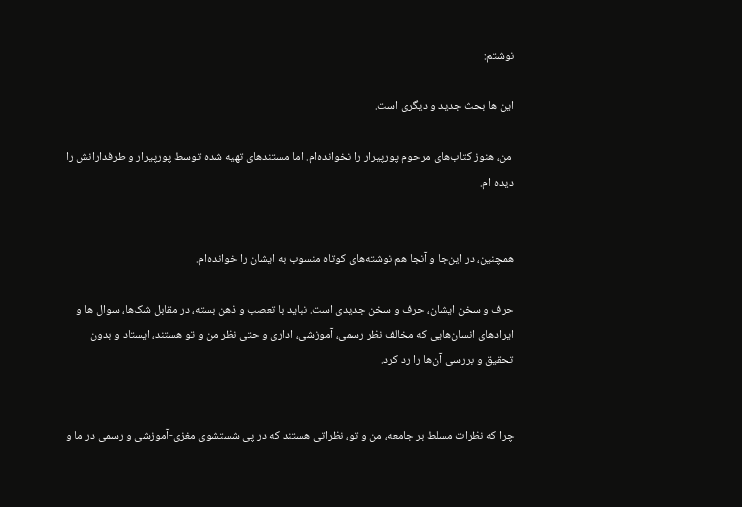نوشتم:

این ها بحث جدید و دیگری است.

 من، هنوز کتاب‌های مرحوم پورپیرار را نخوانده‌ام. اما مستندهای تهیه شده توسط پورپیرار و طرفدارانش را دیده ام.


همچنین، در این‌جا و آنجا هم نوشته‌های کوتاه منسوب به ایشان را خوانده‌ام.

حرف و سخن ایشان، حرف و سخن جدیدی است. نباید با تعصب و ذهن بسته، در مقابل شک‌ها، سوال ها و ایرادهای انسان‌هایی که مخالف نظر رسمی، آموزشی، اداری و حتی نظر من و تو هستند، ایستاد و بدون تحقیق و بررسی آن‌ها را رد کرد.


چرا که نظرات مسلط بر جامعه، من و تو، نظراتی هستند که در پی شستشوی مغزی-آموزشی و رسمی در ما و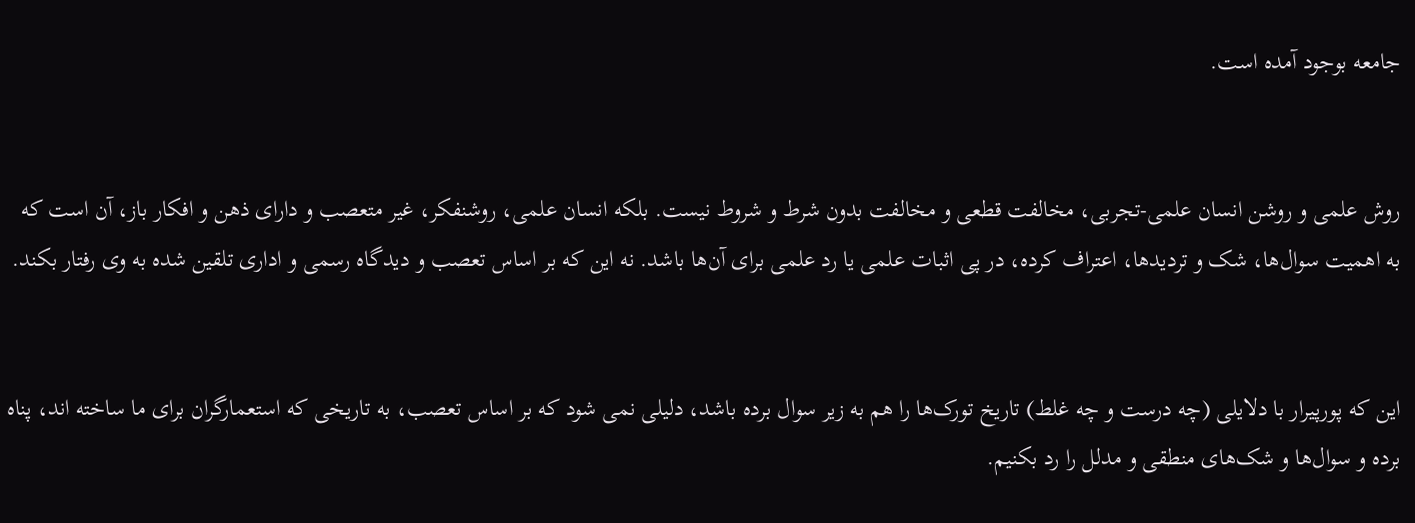جامعه بوجود آمده است.


روش علمی و روشن انسان علمی-تجربی، مخالفت قطعی و مخالفت بدون شرط و شروط نیست. بلکه انسان علمی، روشنفکر، غیر متعصب و دارای ذهن و افکار باز، آن است که به اهمیت سوال‌ها، شک و تردیدها، اعتراف کرده، در پی اثبات علمی یا رد علمی برای آن‌ها باشد. نه این که بر اساس تعصب و دیدگاه رسمی و اداری تلقین شده به وی رفتار بکند.


این که پورپیرار با دلایلی (چه درست و چه غلط) تاریخ تورک‌ها را هم به زیر سوال برده باشد، دلیلی نمی شود که بر اساس تعصب، به تاریخی که استعمارگران برای ما ساخته اند، پناه برده و سوال‌ها و شک‌های منطقی و مدلل را رد بکنیم.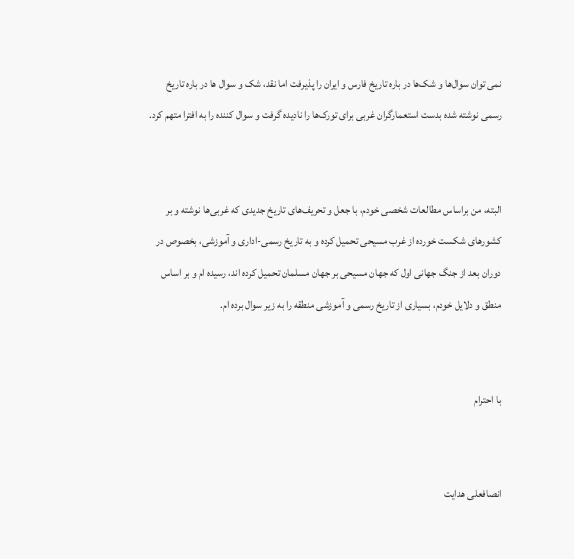نمی توان سوا‌ل‌ها و شک‌ها در باره تاریخ فارس و ایران را پذیرفت اما نقد، شک و سوال ها در باره تاریخ رسمی نوشته شده بدست استعمارگران غربی برای تورک‌ها را نادیده گرفت و سوال کننده را به افترا متهم کرد.


البته، من براساس مطالعات شخصی خودم، با جعل و تحریف‌های تاریخ جدیدی که غربی‌ها نوشته و بر کشورهای شکست خورده از غرب مسیحی تحمیل کرده و به تاریخ رسمی-اداری و آموزشی، بخصوص در دوران بعد از جنگ جهانی اول که جهان مسیحی بر جهان مسلمان تحمیل کرده اند، رسیده ام و بر اساس منطق و دلایل خودم، بسیاری از تاریخ رسمی و آموزشی منطقه را به زیر سوال برده ام.


با احترام


انصافعلی هدایت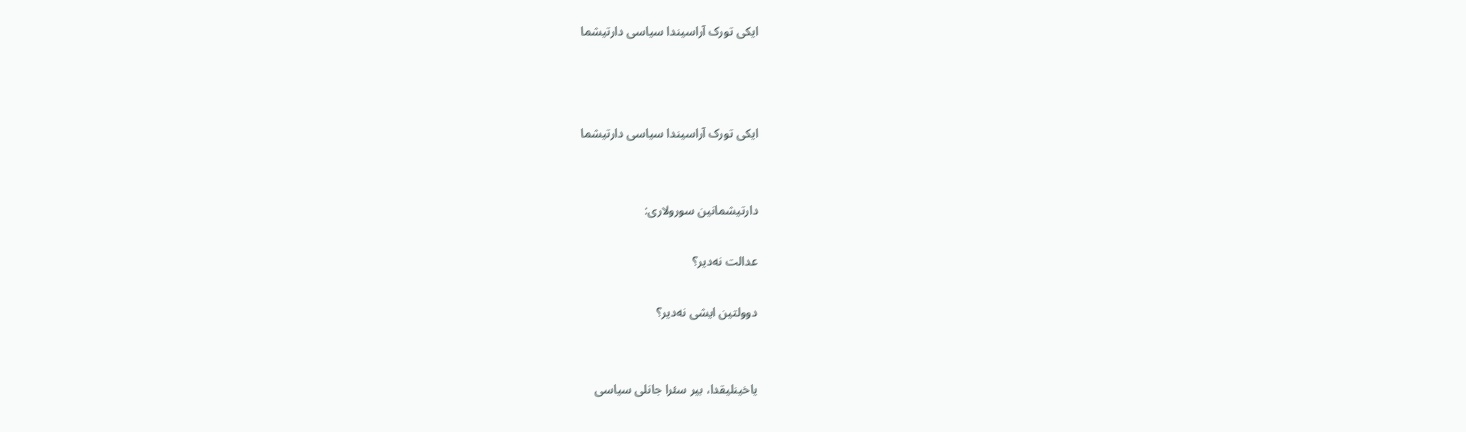ایکی تورک آراسیندا سیاسی دارتیشما



ایکی تورک آراسیندا سیاسی دارتیشما


دارتیشمانین سورولاری:

عدالت نه‌دیر؟

دوولتین ایشی نه‌دیر؟


یاخینلیقدا، بیر سئرا‌ جانلی سیاسی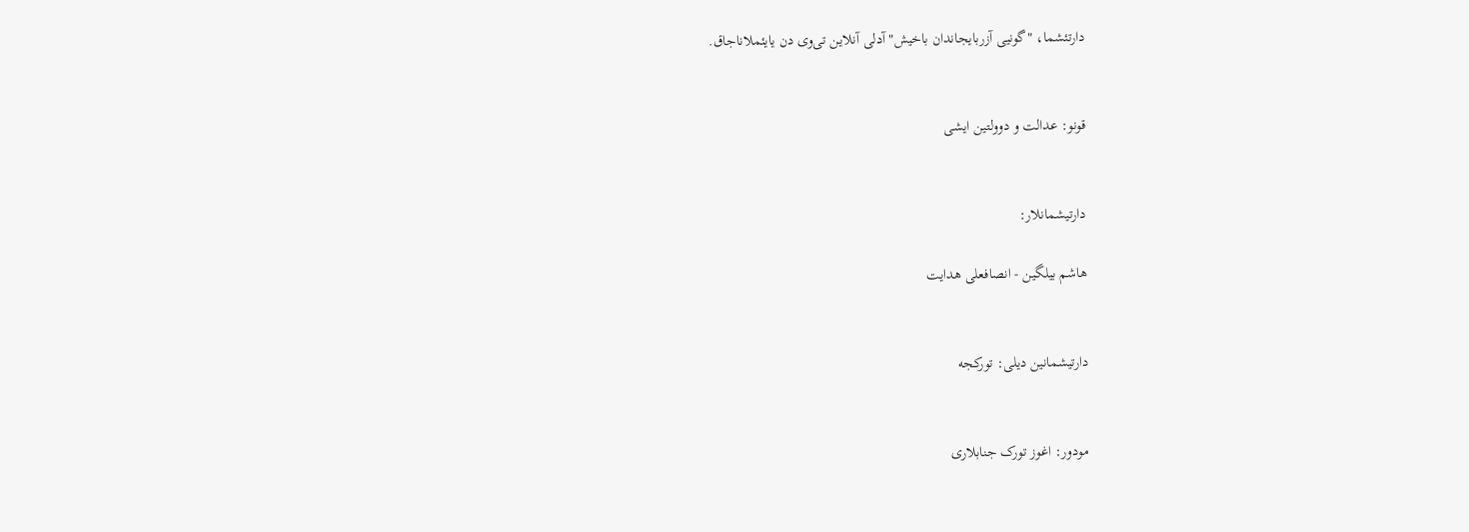دارتئشما، "گونیی آزربایجاندان باخیش" آدلی آنلاین‌ تی‌وی دن یایئملاناجاق.


قونو: عدالت و دوولتین ایشی


دارتیشمانلار:

هاشم بیلگین - انصافعلی هدایت


دارتیشمانین دیلی: تورکجه‌


مودور: اغوز تورک جنابلاری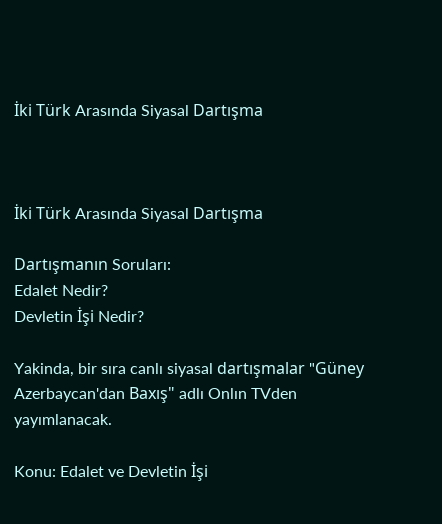İki Türk Arasında Siyasal Dartışma



İki Türk Arasında Siyasal Dartışma

Dartışmanın Soruları:
Edalet Nedir?
Devletin İşi Nedir?

Yakinda, bir sıra canlı siyasal dartışmalar "Güney Azerbaycan'dan Baxış" adlı Onlın TVden yayımlanacak.

Konu: Edalet ve Devletin İşi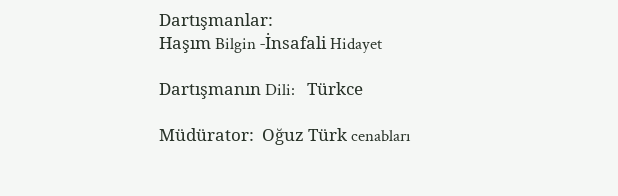Dartışmanlar:
Haşım Bilgin -İnsafali Hidayet

Dartışmanın Dili:   Türkce

Müdürator:  Oğuz Türk cenabları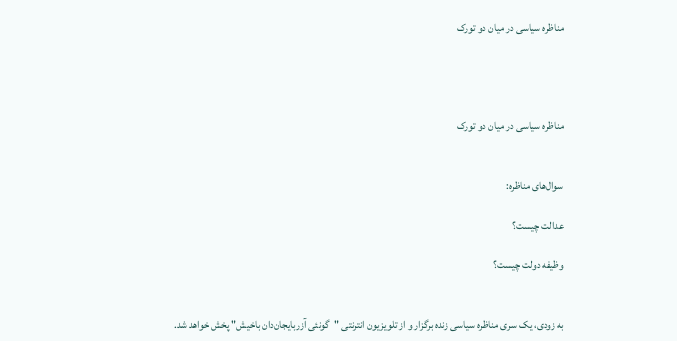مناظره سیاسی در میان دو تورک




مناظره سیاسی در میان دو تورک


سوال‌های مناظره:

عدالت چیست؟

وظیفه دولت چیست؟


به زودی، یک سری مناظره سیاسی زنده برگزار و از تلویزیون انترنتی "گونئی آزربایجان‌دان باخیش" پخش خواهد شد.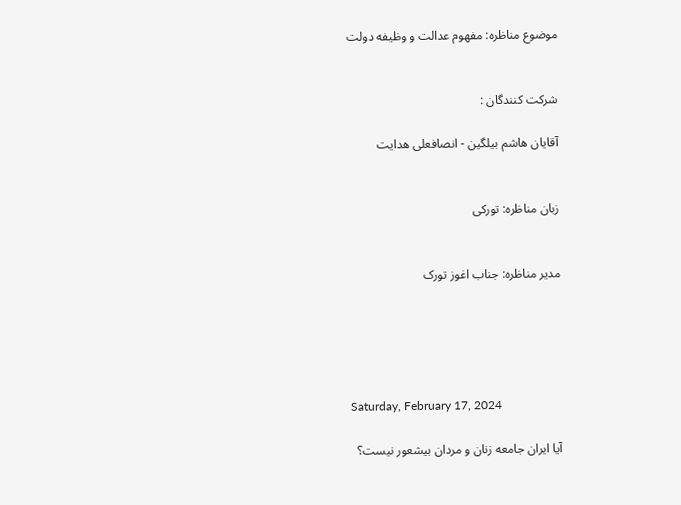موضوع مناظره: مفهوم‌ عدالت و وظیفه دولت


شرکت کنندگان :

آقایان هاشم بیلگین - انصافعلی هدایت


زبان مناظره: تورکی


مدیر مناظره: جناب اغوز تورک





Saturday, February 17, 2024

آیا ایران جامعه زنان و مردان بیشعور نیست؟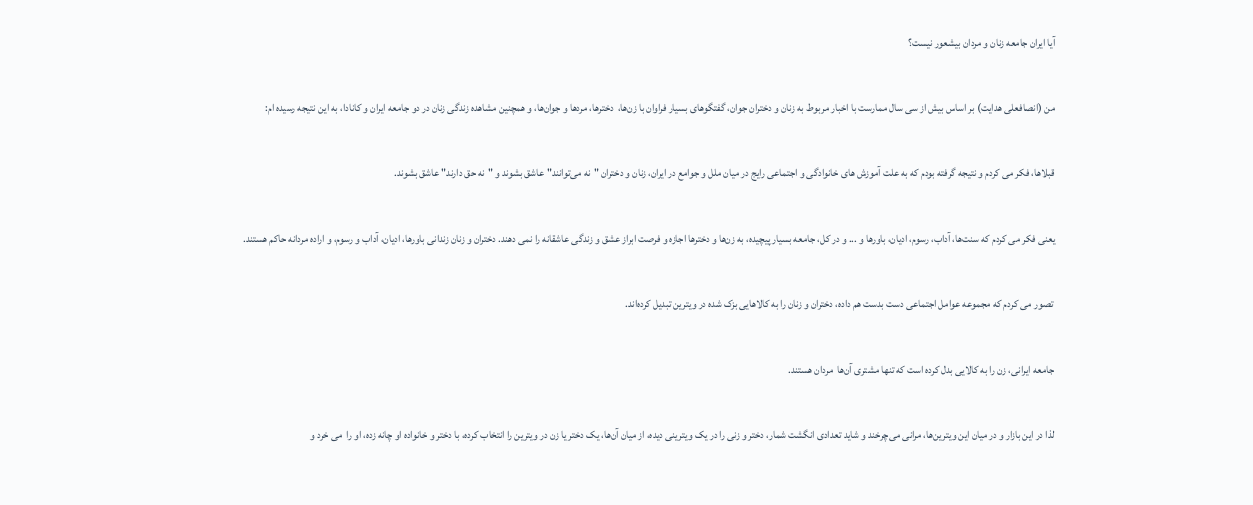آیا ایران جامعه زنان و مردان بیشعور نیست؟


من (انصافعلی هدایت) بر اساس بیش از سی سال ممارست با اخبار مربوط به زنان و دختران جوان، گفتگوهای بسیار فراوان با زن‌ها،  دخترها، مردها و جوان‌ها، و همچنین مشاهده زندگی زنان در دو جامعه ایران و کانادا، به این نتیجه رسیده ام:


قبلاها، فکر می کردم و نتیجه گرفته بودم که به علت آموزش های خانوادگی و اجتماعی رایج در میان ملل و جوامع در ایران، زنان و دختران "نه می‌توانند" عاشق بشوند و "نه حق دارند" عاشق بشوند.


یعنی فکر می کردم که سنت‌ها، آداب، رسوم، ادیان، باورها و ... و در کل، جامعه بسیار پیچیده، به زن‌ها و دخترها اجازه و فرصت ابراز عشق و زندگی عاشقانه را نمی دهند. دختران و زنان زندانی باورها، ادیان، آداب و رسوم، و اراده مردانه حاکم هستند.


 تصور می کردم که مجموعه عوامل اجتماعی دست بدست هم داده، دختران و زنان را به کالاهایی بزک شده در ویترین تبدیل کرده‌اند.


جامعه ایرانی، زن را به کالایی بدل کرده است که تنها مشتری آن‌ها  مردان هستند.


لذا در این بازار و در میان این ویترین‌ها، مرانی می‌چرخند و شاید تعدادی انگشت شمار، دختر و زنی را در یک ویترینی دیده، از میان آن‌ها، یک دختر یا زن در ویترین را انتخاب کرده، با دختر و خانواده او چانه زده، او را  می خرد و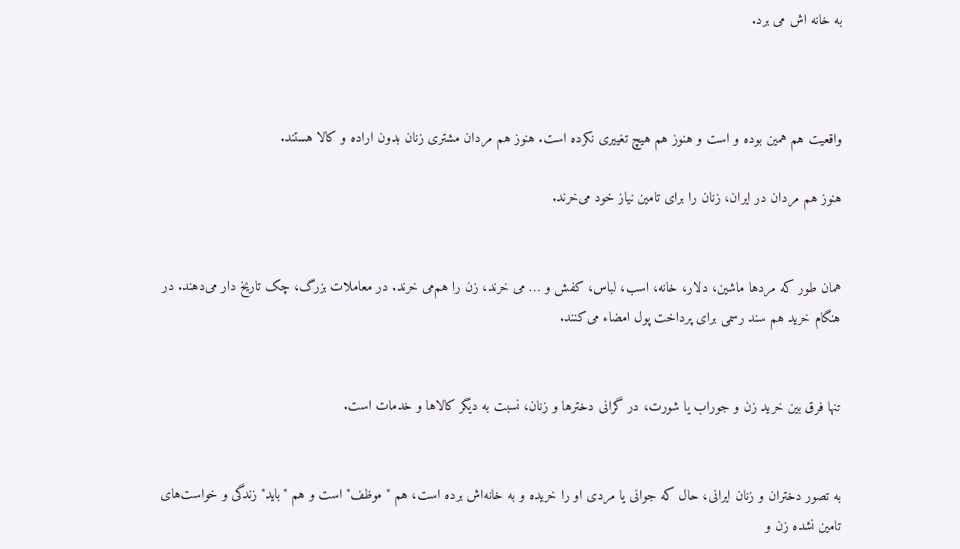به خانه اش می برد.



واقعیت هم همین بوده و است و هنوز هم هیچ تغییری نکرده است. هنوز هم مردان مشتری زنان بدون اراده و کالا هستند.

هنوز هم مردان در ایران، زنان را برای تامین نیاز خود می‌خرند.


همان طور که مردها ماشین، دلار، خانه، اسب، لباس، کفش و … می خرند، زن را هم‌می خرند. در معاملات بزرگ، چک تاریخ دار می‌دهند. در هنگام خرید هم سند رسمی برای پرداخت پول امضاء می‌کنند.


تنها فرق بین خرید زن و جوراب یا شورت، در گرانی دخترها و زنان، نسبت به دیگر کالاها و خدمات است.


به تصور دختران و زنان ایرانی، حال که جوانی یا مردی او را خریده و به خانه‌اش برده است، هم "موظف" است و هم "باید" زندگی و خواست‌های تامین نشده زن و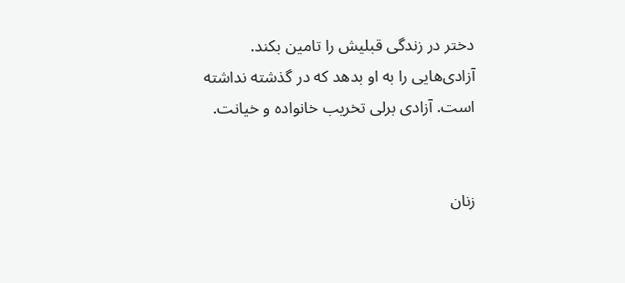دختر در زندگی قبلیش را تامین‌ بکند. آزادی‌هایی را به او بدهد که در گذشته نداشته است. آزادی برلی تخریب خانواده و خیانت.


زنان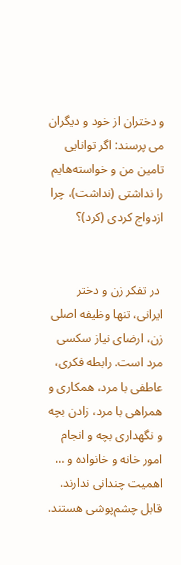و دختران از خود و دیگران‌ می پرسند: اگر توانایی تامین من و خواسته‌هایم را نداشتی (نداشت)، چرا ازدواج کردی (کرد)؟


 در تفکر زن و دختر ایرانی، تنها وظیفه اصلی زن، ارضای نیاز سکسی مرد است. رابطه فکری، عاطفی با مرد، همکاری و همراهی با مرد، زادن بچه و نگهداری بچه و انجام امور خانه و خانواده و … اهمیت چندانی ندارند. قابل چشم‌پوشی هستند.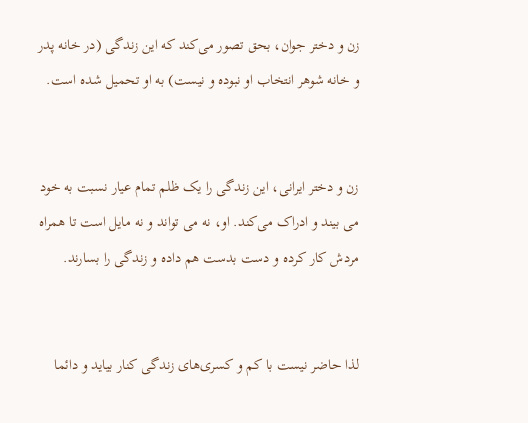زن و دختر جوان، بحق تصور می‌کند که این زندگی (در خانه پدر و خانه شوهر انتخاب او نبوده و نیست) به او تحمیل شده است.


زن و دختر ایرانی، این زندگی را یک ظلم تمام عیار نسبت به خود می بیند و ادراک می‌کند. او، نه می تواند و نه‌ مایل است تا همراه مردش کار کرده و دست بدست هم داده و زندگی را بسارند.


لذا حاضر نیست با کم و کسری‌های زندگی کنار بیاید و دائما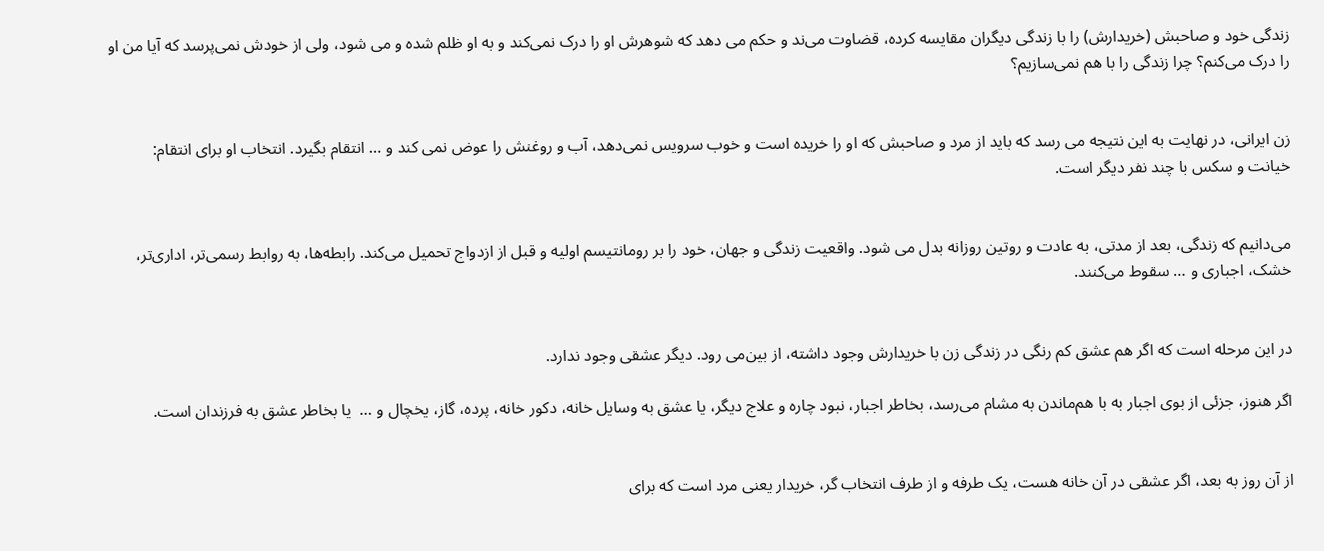زندگی خود و صاحبش (خریدارش) را با زندگی دیگران مقایسه کرده، قضاوت می‌‌ند و حکم می دهد که شوهرش او را درک نمی‌کند و به او ظلم شده و می شود، ولی از خودش نمی‌پرسد که آیا من او را درک می‌کنم؟ چرا زندگی را با هم نمی‌سازیم؟


زن ایرانی، در نهایت به این نتیجه می رسد که باید از مرد و صاحبش که او را خریده است و خوب سرویس نمی‌دهد، آب و روغنش را عوض نمی کند و … انتقام بگیرد. انتخاب او برای انتقام: خیانت و سکس با چند نفر دیگر است.


می‌دانیم که زندگی، بعد از مدتی، به عادت و روتین روزانه بدل می شود. واقعیت زندگی و جهان، خود را بر رومانتیسم اولیه و قبل از ازدواج تحمیل می‌کند. رابطه‌ها، به روابط رسمی‌تر، اداری‌تر، خشک، اجباری و … سقوط می‌کنند.


در این مرحله است که اگر هم عشق کم رنگی در زندگی زن با خریدارش وجود داشته، از بین‌می رود. دیگر عشقی وجود ندارد.

اگر هنوز، جزئی از بوی اجبار به با هم‌ماندن به مشام می‌رسد، بخاطر اجبار، نبود چاره و علاج دیگر، یا عشق به وسایل خانه، دکور خانه، پرده، گاز، یخچال و …  یا بخاطر عشق به فرزندان است.


از آن روز‌ به بعد، اگر عشقی در آن خانه هست، یک طرفه و از طرف انتخاب گر، خریدار یعنی مرد است که برای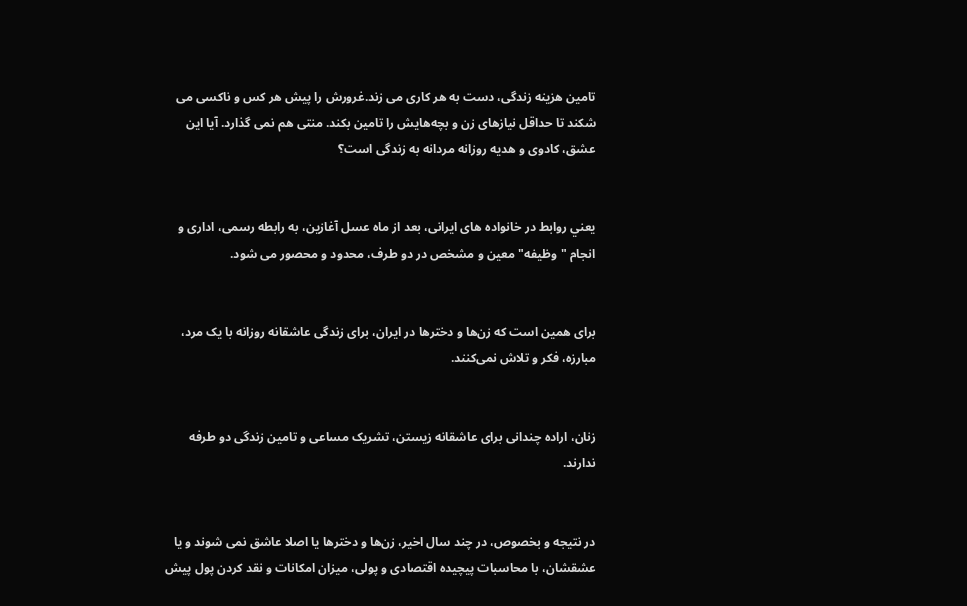تامین هزینه زندگی، دست به هر کاری می زند.غرورش را پیش هر کس و ناکسی می شکند تا حداقل نیازهای زن و بچه‌هایش را تامین بکند. منتی هم نمی گذارد. آیا این عشق، کادوی و هدیه روزانه مردانه به زندگی است؟


يعني روابط در خانواده های ایرانی، بعد از ماه عسل آغازین، به رابطه رسمی، اداری و انجام "وظیفه" معین و مشخص در دو طرف، محدود و محصور می شود.


برای همین است که زن‌ها و دخترها در ایران، برای زندگی عاشقانه روزانه با یک مرد، مبارزه، فکر و تلاش‌ نمی‌کنند.


زنان، اراده‌ چندانی برای عاشقانه زیستن، تشریک مساعی و تامین زندگی دو طرفه  ندارند.


در نتیجه و بخصوص، در چند سال اخیر، زن‌ها و دخترها یا اصلا عاشق نمی شوند و یا عشقشان، با محاسبات پیچیده اقتصادی و پولی، میزان امکانات و نقد کردن پول پیش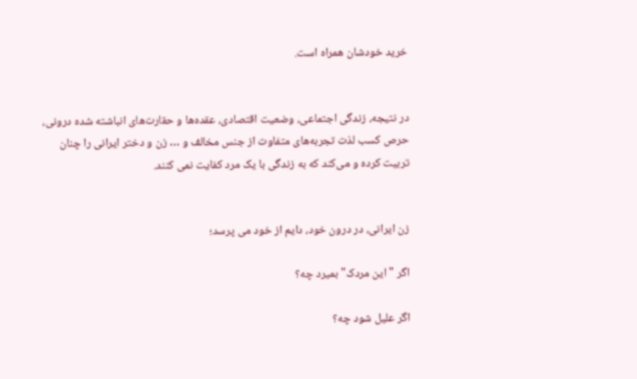خرید خودشان همراه است.


در نتیجه، زندگی اجتماعی، وضعیت اقتصادی، عقده‌ها و حقارت‌های انباشته شده درونی، حرص کسب لذت تجربه‌های متفاوت از جنس مخالف و … زن و دختر ایرانی را چنان تربیت کرده و می‌کند که به زندگی با یک مرد کفایت نمی کنند.


زن ایرانی، در درون خود، دایم از خود می پرسد؛

اگر "این مردک" بمیرد چه؟

اگر علیل شود چه؟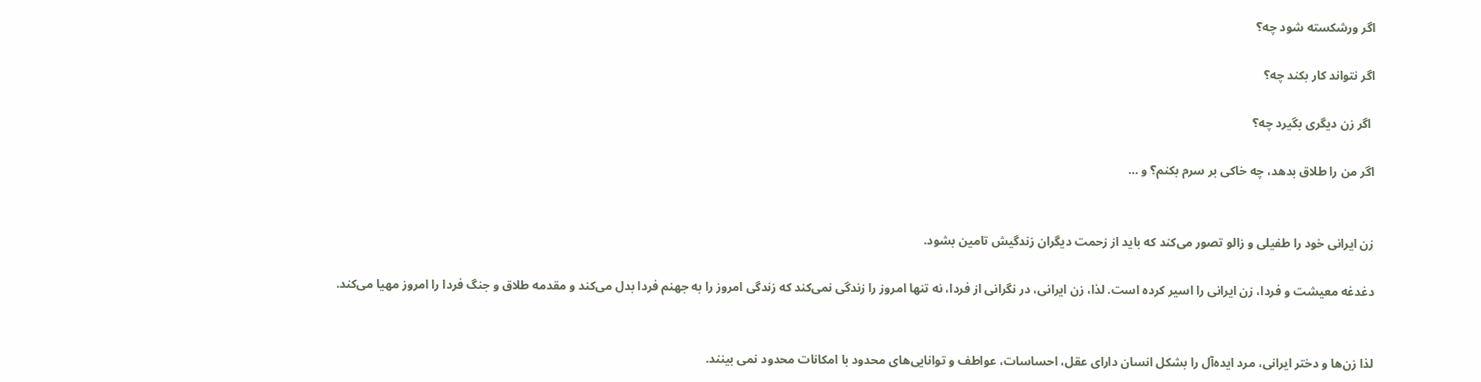اگر ورشکسته شود چه؟

اگر نتواند کار بکند چه؟

 اگر زن دیگری بگیرد چه؟

اگر من را طلاق بدهد، چه خاکی بر سرم بکنم؟ و …


زن ایرانی خود را طفیلی و زالو تصور می‌کند که باید از زحمت دیگران زندگیش تامین بشود.

دغدغه معیشت و فردا، زن ایرانی را اسیر کرده است. لذا، زن ایرانی، در نگرانی از فردا، نه تنها امروز را زندگی نمی‌کند که زندگی امروز را به جهنم فردا بدل می‌کند و مقدمه طلاق و جنگ فردا را امروز مهیا می‌کند.


لذا زن‌ها و دختر ایرانی، مرد ایده‌آل را بشکل انسان دارای عقل، احساسات، عواطف و توانایی‌های محدود با امکانات محدود نمی بینند.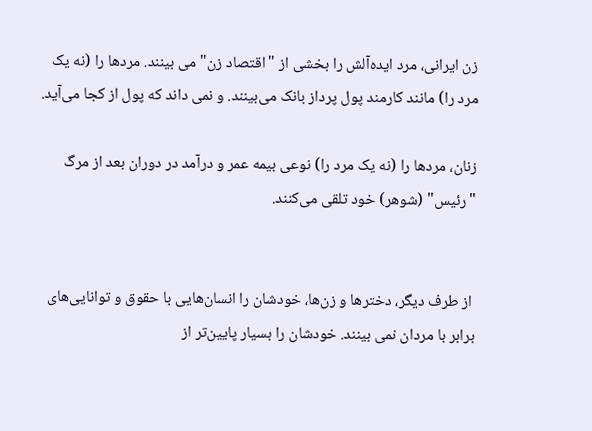زن ایرانی، مرد ایده‌آلش را بخشی از "اقتصاد زن" می بینند. مردها را (نه یک‌ مرد را) مانند کارمند پول پرداز بانک می‌بینند. و نمی داند که پول از کجا می‌آید.

زنان، مردها را (نه یک‌ مرد را) نوعی بیمه عمر و درآمد در دوران بعد از مرگ "رئیس" (شوهر) خود تلقی می‌کنند.


 از طرف دیگر، دختر‌ها و زن‌ها، خودشان را انسان‌هایی با حقوق و توانایی‌های برابر با مردان نمی بینند. خودشان را بسیار پایین‌تر از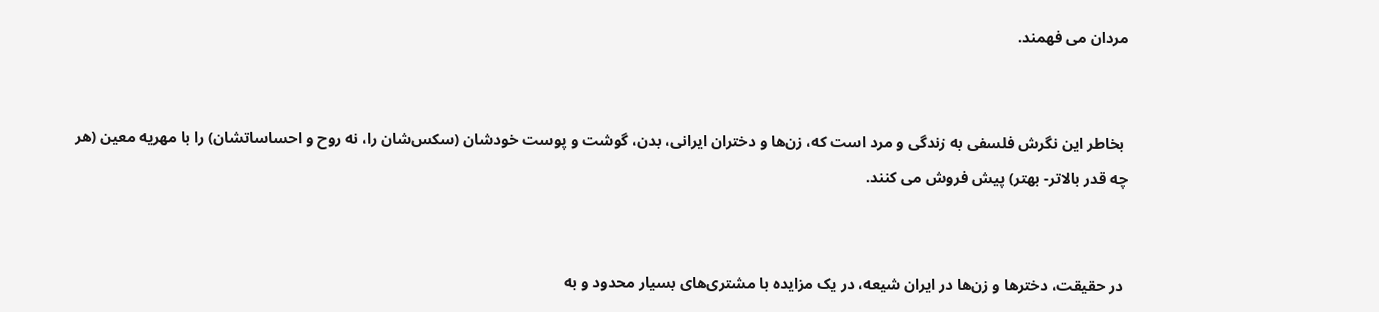مردان می فهمند.


 بخاطر این نگرش فلسفی به زندگی و مرد است که، زن‌ها و دختران ایرانی، بدن، گوشت و پوست خودشان (سکس‌شان را، نه روح و احساساتشان) را با مهریه معین (هر چه قدر بالاتر- بهتر) پیش فروش‌ می کنند.


 در حقیقت، دخترها و زن‌ها در ایران شیعه، در یک‌ مزایده با مشتری‌های بسیار محدود و به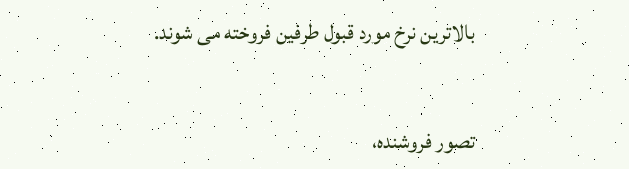بالاترین نرخ مورد قبول طرفین فروخته می شوند.


تصور فروشنده،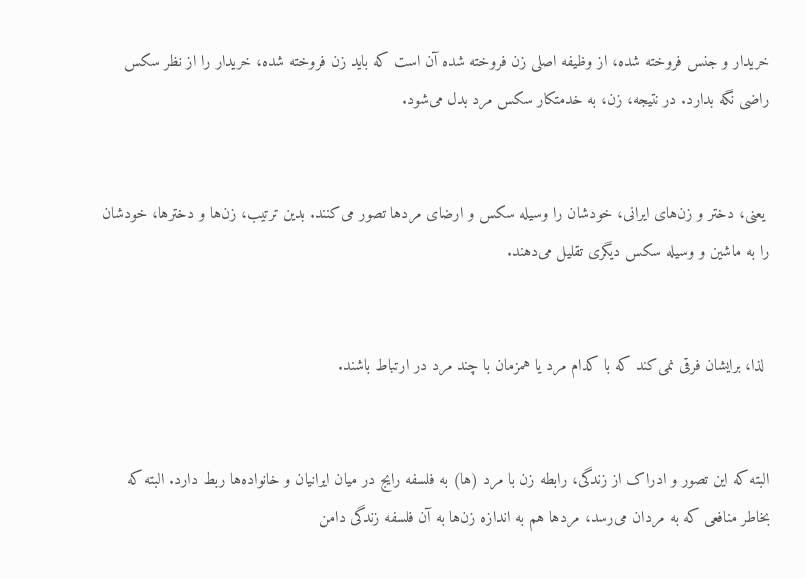خریدار و جنس فروخته شده، از وظیفه اصلی زن فروخته شده آن است که باید زن فروخته شده، خریدار را از نظر سکس راضی نگه بدارد. در نتیجه، زن، به خدمتکار سکس مرد بدل می‌شود.


 یعنی، دختر و زن‌های ایرانی، خودشان را وسیله سکس و ارضای مردها تصور می‌کنند. بدین ترتیب، زن‌ها و دخترها، خودشان را به ماشین و وسیله سکس دیگری تقلیل می‌دهند.


 لذا، برایشان فرقی نمی‌کند که با کدام‌ مرد یا همزمان با چند مرد در ارتباط باشند.


البته که این تصور و ادراک از زندگی، رابطه زن با مرد (ها) به فلسفه رایج در میان ایرانیان و خانواده‌ها ربط دارد. البته که بخاطر منافعی که به مردان می‌رسد، مردها هم به اندازه‌ زن‌ها به آن فلسفه زندگی دامن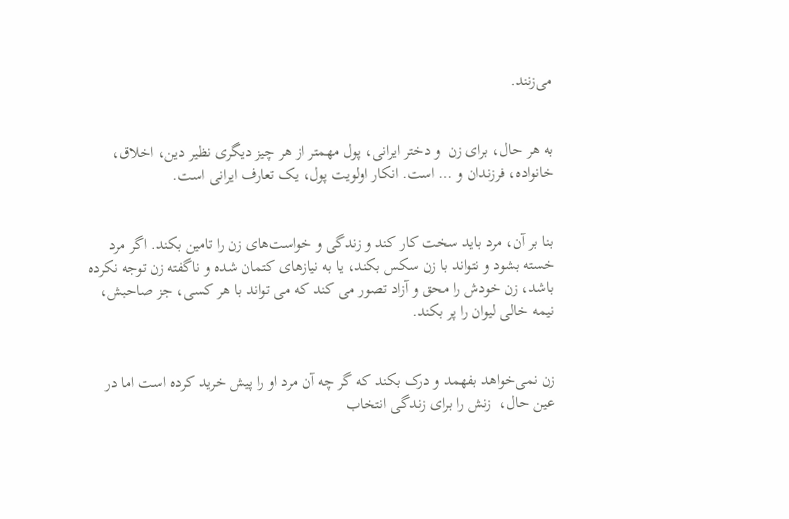می‌زنند.


به هر حال، برای زن  و دختر ایرانی، پول مهمتر از هر چیز دیگری نظیر دین، اخلاق، خانواده، فرزندان و … است. انکار اولویت پول، یک‌ تعارف ایرانی است.


بنا بر آن، مرد باید سخت کار کند و زندگی و خواست‌های زن را تامین بکند. اگر مرد خسته بشود و نتواند با زن سکس بکند، یا به نیازهای کتمان شده و ناگفته زن توجه نکرده باشد، زن خودش را محق و آزاد تصور می کند که می تواند با هر کسی، جز صاحبش، نیمه خالی لیوان را پر بکند.


زن نمی‌خواهد بفهمد و درک بکند که گر چه آن مرد او را پیش خرید کرده است اما در عین حال،  زنش را برای زندگی انتخاب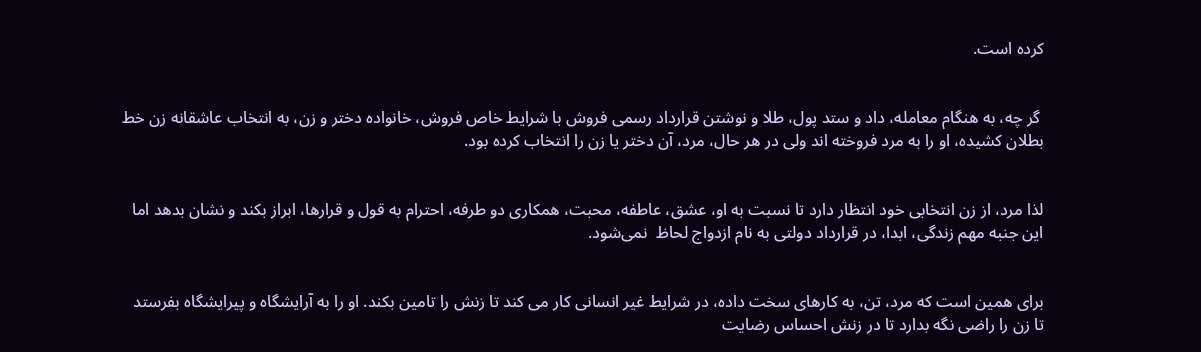کرده است.


 گر چه، به هنگام‌ معامله، داد و ستد پول، طلا و نوشتن قرارداد رسمی فروش با شرایط خاص فروش، خانواده دختر و زن، به انتخاب عاشقانه زن خط بطلان ‌کشیده، او را به مرد فروخته اند ولی در هر حال، مرد، آن دختر یا زن را انتخاب کرده بود.


لذا مرد، از زن انتخابی خود انتظار دارد تا نسبت به او، عشق، عاطفه، محبت، همکاری دو طرفه، احترام به قول و قرارها، ابراز بکند و نشان بدهد اما این جنبه مهم زندگی، ابدا، در قرارداد دولتی به نام ازدواج لحاظ  نمی‌شود.


برای همین است که مرد، تن، به کارهای سخت داده، در شرایط غیر انسانی کار می کند تا زنش را تامین بکند. او را به آرایشگاه و پیرایشگاه بفرستد تا زن را راضی نگه بدارد تا در زنش احساس رضایت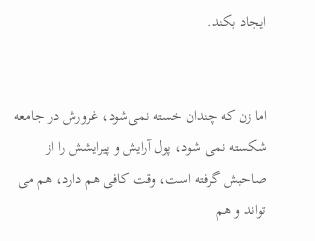ایجاد بکند.


اما زن که چندان خسته نمی‌شود، غرورش در جامعه شکسته نمی شود، پول آرایش و پیرایشش را از صاحبش گرفته است، وقت کافی هم دارد، هم‌ می تواند و هم‌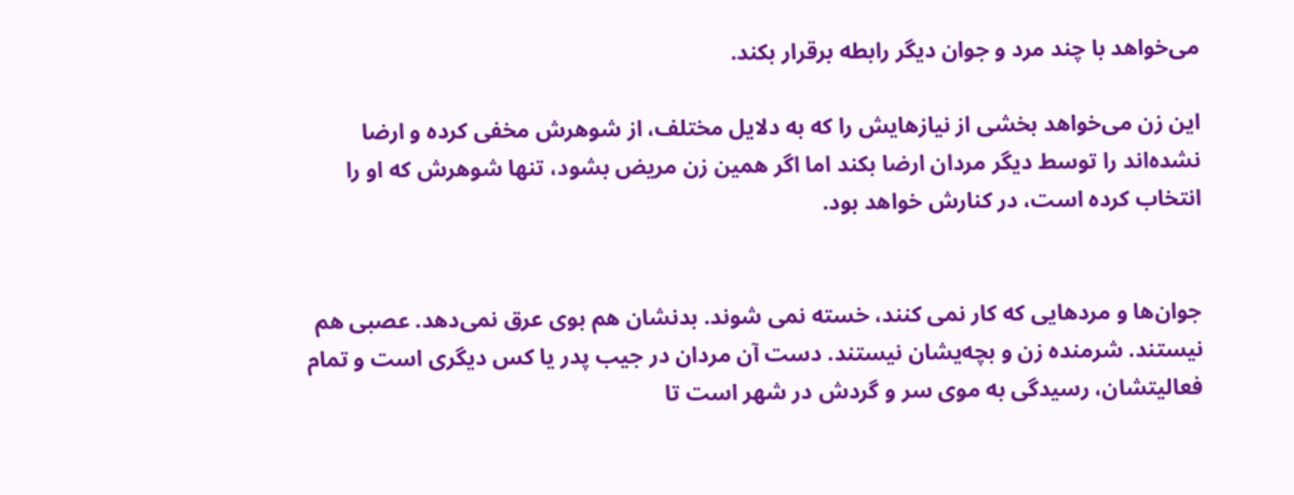می‌خواهد با چند مرد و جوان دیگر رابطه برقرار بکند.

این زن می‌خواهد بخشی از نیازهایش را که به دلایل مختلف، از شوهرش مخفی کرده و ارضا نشده‌اند را توسط دیگر مردان ارضا بکند اما اگر همین زن مریض بشود، تنها شوهرش که او را انتخاب کرده است، در کنارش خواهد بود.


جوان‌ها و مردهایی که کار نمی کنند، خسته نمی شوند. بدنشان هم بوی عرق نمی‌دهد. عصبی هم نیستند. شرمنده زن و بچه‌یشان نیستند. دست آن مردان در جیب پدر یا کس دیگری است و تمام فعالیتشان، رسیدگی به موی سر و گردش در شهر است تا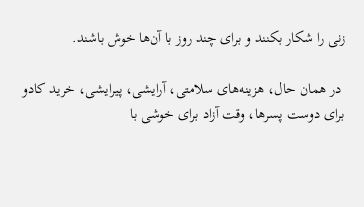زنی را شکار بکنند و برای چند روز با آن‌ها خوش باشند.

 در همان حال، هزینه‌های سلامتی، آرایشی، پیرایشی، خرید کادو برای دوست پسرها، وقت آزاد برای خوشی با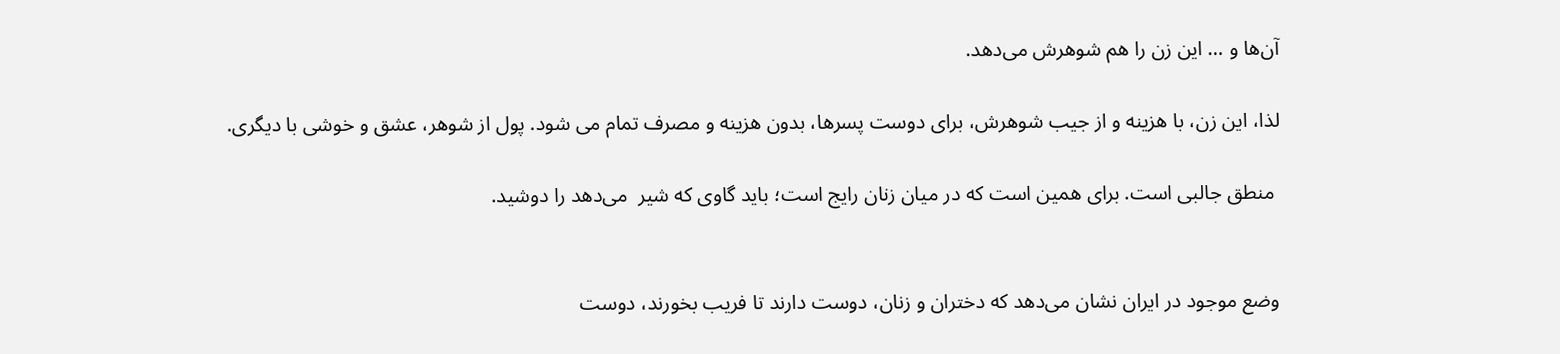آن‌ها و … این زن را هم شوهرش می‌دهد.

لذا، این زن، با هزینه و از جیب شوهرش، برای دوست‌ پسرها، بدون هزینه و مصرف تمام‌ می شود. پول از شوهر، عشق و خوشی با دیگری.

 منطق جالبی است. برای همین است که در میان زنان رایج است؛ باید گاوی که شیر  می‌دهد را دوشید.


وضع موجود در ایران نشان می‌دهد که دختران و زنان، دوست دارند تا فریب بخورند، دوست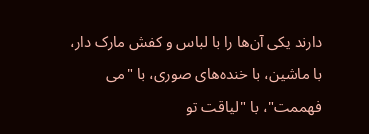دارند یکی آن‌ها را با لباس و کفش مارک دار، با ماشین، با خنده‌های صوری، با "می فهممت"، با "لیاقت تو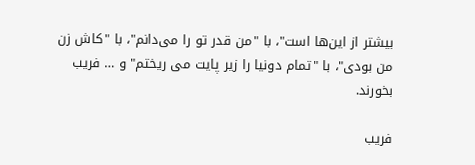بیشتر از این‌ها است"، با "من قدر تو را می‌دانم"، با "کاش زن من بودی"، با "تمام دونیا را زیر پایت می ریختم" و … فریب بخورند.

فریب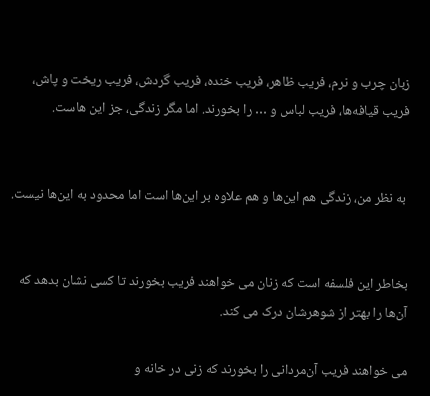زبان چرب و نرم، فریب ظاهر، فریب خنده، فریب گردش، فریب ریخت و پاش، فریب قیافه‌ها، فریب لباس و … را بخورند. اما مگر زندگی، جز این هاست.


 به نظر من، زندگی هم این‌ها و هم علاوه بر این‌ها است اما محدود به این‌ها نیست.


بخاطر این فلسفه است که زنان می خواهند فریب بخورند تا کسی نشان بدهد که آن‌ها را بهتر از شوهرشان درک می کند.

می خواهند فریب آن‌مردانی را بخورند که زنی در خانه و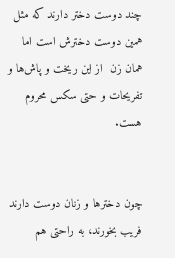چند دوست دختر دارند که مثل همین دوست دخترش است اما همان زن  از این ریخت و پاش‌ها و تفریحات و حتی سکس محروم هست.


چون دخترها و زنان دوست دارند فریب بخورند، به راحتی هم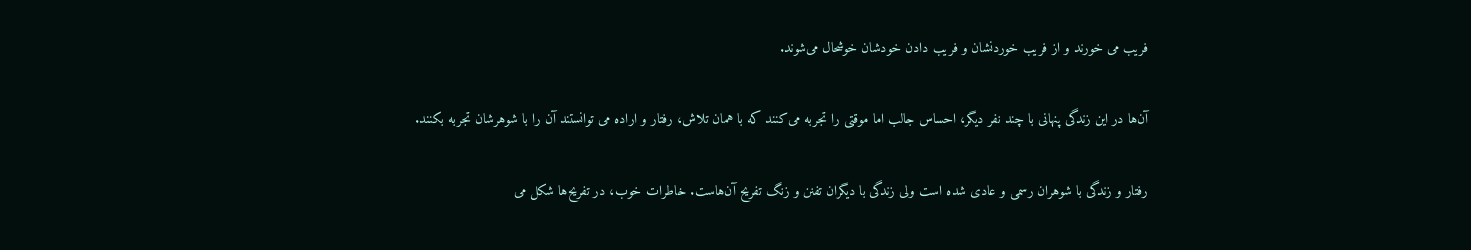فریب می خورند و از فریب خوردنشان و فریب دادن خودشان خوشحال می‌شوند.

آن‌ها در این زندگی پنهانی با چند نفر دیگر، احساس جالب اما موقتی را تجربه می‌کنند که با همان تلاش، رفتار و اراده می توانستند آن را با شوهرشان تجربه بکنند.

رفتار و زندگی با شوهران رسمی و عادی شده است ولی زندگی با دیگران تفنن و زنگ تفریح آن‌هاست. خاطرات خوب، در تفریح‌ها شکل می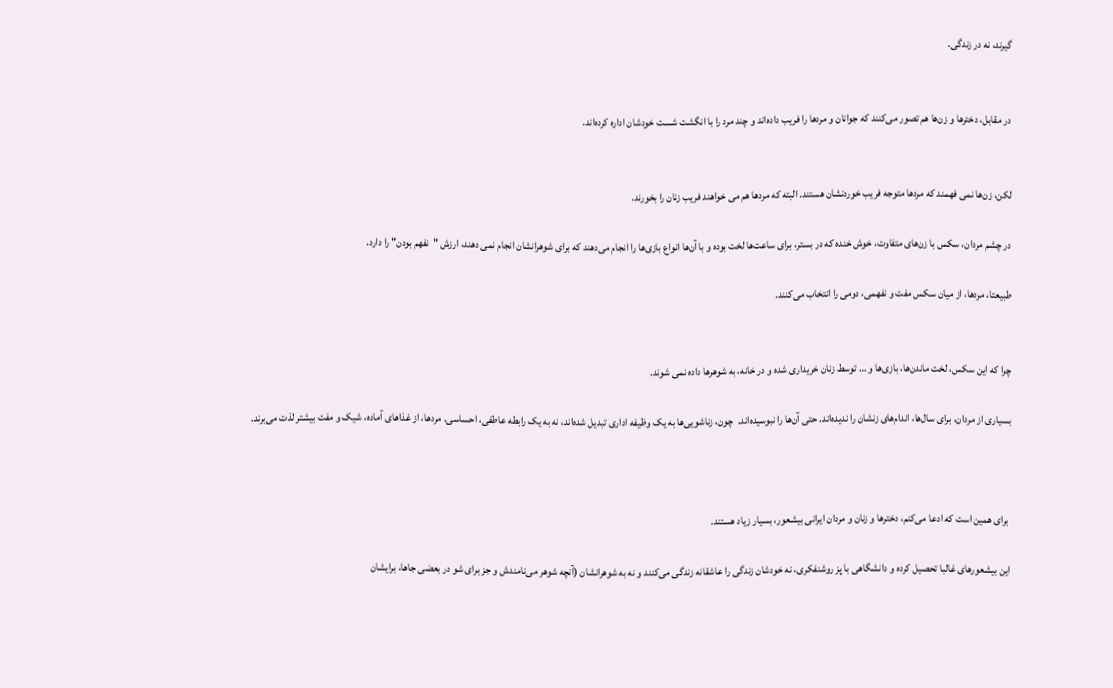گیرند، نه در زندگی.


در مقابل، دخترها و زن‌ها هم تصور می‌کنند که جوانان و مردها را فریب داده‌اند و چند مرد را با انگشت شست خودشان اداره کرده‌اند.


لکن، زن‌ها نمی فهمند که مردها متوجه فریب خوردنشان هستند. البته که مردها هم می خواهند فریب زنان را بخورند.

در چشم مردان، سکس با زن‌های متفاوت، خوش خنده که در بستر، برای ساعت‌ها لخت بوده و با آن‌ها انواع بازی‌ها را انجام‌ می‌دهند که برای شوهرانشان‌ انجام نمی دهند، ارزش "نفهم بودن" را دارد.

طبیعتا، مردها، از میان سکس مفت و نفهمی، دومی را انتخاب می‌کنند.


چرا که این سکس، لخت ماندن‌ها، بازی‌ها و … توسط زنان خریداری شده و در خانه، به شوهرها داده نمی شوند.

بسیاری از مردان، برای سال‌ها، اندام‌های زنشان را ندیده‌اند. حتی آن‌ها را نبوسیده‌اند.  چون، زناشویی‌ها به یک وظیفه اداری تبدیل شده‌اند، نه به یک رابطه عاطفی، احساسی. مردها، از غذاهای آماده، شیک و مفت بیشتر لذت می‌برند.



 برای همین است که ادعا می‌کنم، دخترها و زنان و مردان ایرانی بیشعور، بسیار زیاد هستند.

این بیشعورهای غالبا تحصیل کرده و دانشگاهی با پز روشنفکری، نه خودشان زندگی را عاشقانه زندگی می‌کنند و نه به شوهرانشان (آنچه شوهر می‌نامندش و جز برای شو در بعضی جاها، برایشان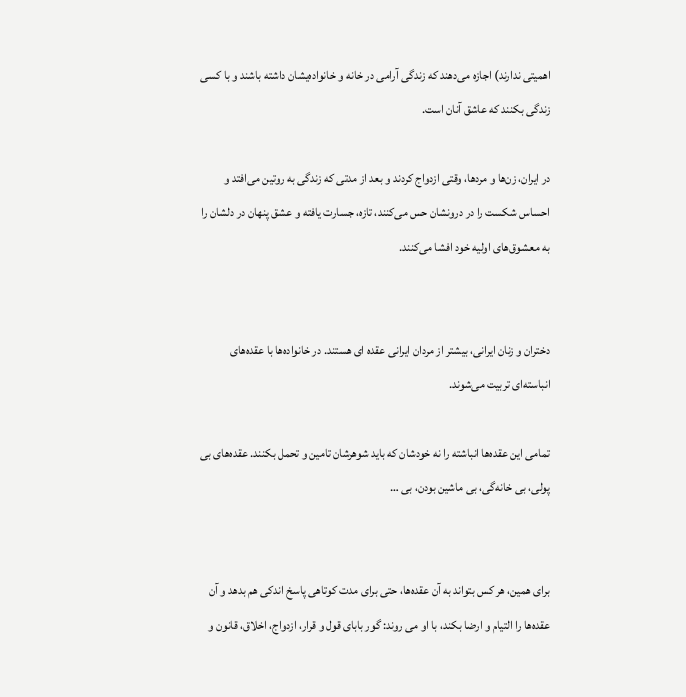اهمیتی ندارند) اجازه می‌دهند که زندگی آرامی در خانه و خانواده‌یشان داشته باشند و با کسی زندگی بکنند که عاشق آنان است.

در ایران، زن‌ها و مردها، وقتی ازدواج کردند و بعد از مدتی که زندگی به روتین می‌افتد و احساس شکست را در درونشان حس می‌کنند، تازه، جسارت یافته و عشق پنهان در دلشان را به معشوق‌های اولیه خود افشا می‌کنند.


دختران و زنان ایرانی، بیشتر از مردان ایرانی عقده ای هستند. در خانواده‌ها با عقده‌های انباسته‌ای تربیت می‌شوند.

تمامی این عقده‌ها انباشته را نه خودشان که باید شوهرشان‌ تامین و تحمل بکنند. عقده‌های بی پولی، بی خانه‌گی، بی ماشین بودن، بی …


برای همین، هر کس بتواند به آن عقده‌ها، حتی برای مدت کوتاهی پاسخ اندکی هم بدهد و آن عقده‌ها را التیام و ارضا بکند، با او می روند: گور بابای قول و قرار، ازدواج، اخلاق، قانون و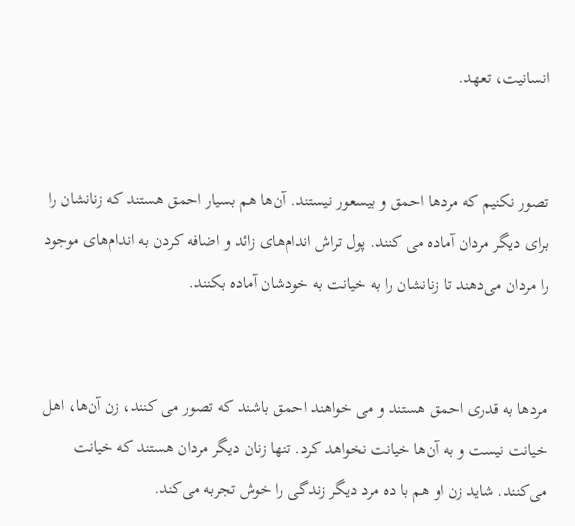انسانیت، تعهد.


تصور نکنیم که مردها احمق و بیسعور نیستند. آن‌ها هم بسیار احمق هستند که زنانشان را برای دیگر مردان آماده می کنند. پول تراش اندام‌های زائد و اضافه کردن به اندام‌های موجود را مردان می‌دهند تا زنانشان را به خیانت به خودشان آماده بکنند.


مردها به قدری احمق هستند و می خواهند احمق باشند که تصور می کنند، زن آن‌ها، اهل خیانت نیست و به آن‌ها خیانت نخواهد کرد. تنها زنان دیگر مردان‌ هستند که خیانت می‌کنند. شاید زن او هم با ده مرد دیگر زندگی را خوش تجربه می‌کند.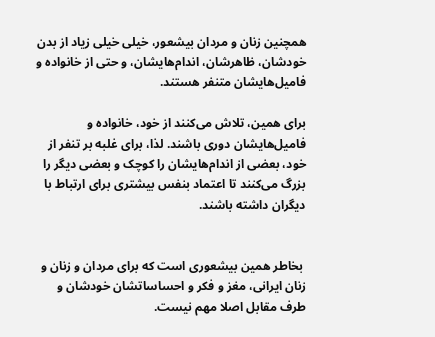همچنین زنان و مردان بیشعور، خیلی خیلی زیاد از بدن خودشان، ظاهرشان، اندام‌هایشان، و حتی از خانواده و فامیل‌هایشان متنفر هستند.

برای همین، تلاش می‌کنند از خود، خانواده و فامیل‌هایشان دوری باشند. لذا، برای غلبه بر تنفر از خود، بعضی از اندام‌هایشان را کوچک و بعضی دیگر را بزرگ می‌کنند‌ تا اعتماد بنفس بیشتری برای ارتباط با دیگران داشته باشند.


 بخاطر همین بیشعوری است که برای مردان و زنان و زنان ایرانی، مغز و فکر و احساساتشان خودشان و طرف مقابل اصلا مهم‌ نیست.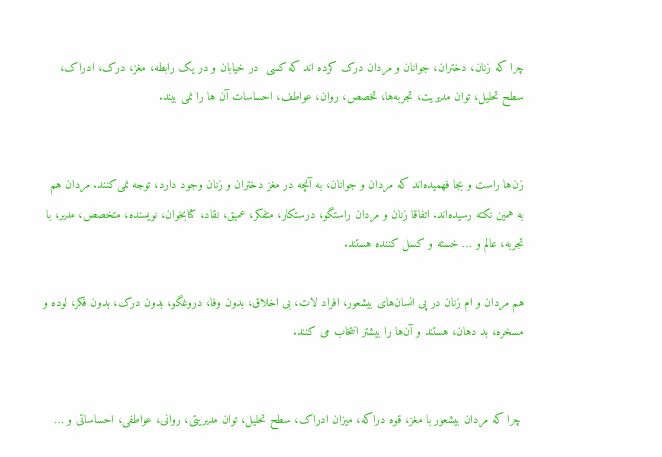چرا که زنان، دختران، جوانان و مردان درک کرده اند که کسی  در خیابان و در یک رابطه، مغز، درک، ادراک، سطح تحلیل، توان مدیریت، تجربه‌ها، تخصص، روان، عواطف، احساسات آن ها را نمی بیند.


زن‌ها راست و بجا فهمیده‌اند که مردان و جوانان، به آنچه در مغز دختران و زنان وجود دارد، توجه نمی‌کنند. مردان هم به همین نکته رسیده‌اند. اتفاقا زنان و مردان راستگو، درستکار، متفکر، عمیق، نقاد، کتابخوان، نویسنده، متخصص، مدیر، با تجربه، عالم و … خسته و کسل کننده هستند.

هم مردان و ام زنان در پی انسان‌های بیشعور، افراد لات، بی اخلاق، بدون وفا، دروغگو، بدون درک، بدون فکر، لوده و مسخره، بد دهان، هستند و آن‌ها را بیشتر انتخاب می کنند.


 چرا که مردان بیشعور با مغز، قوه دراکه، میزان ادراک، سطح تحلیل، توان مدیریتی، روانی، عواطفی، احساساتی و …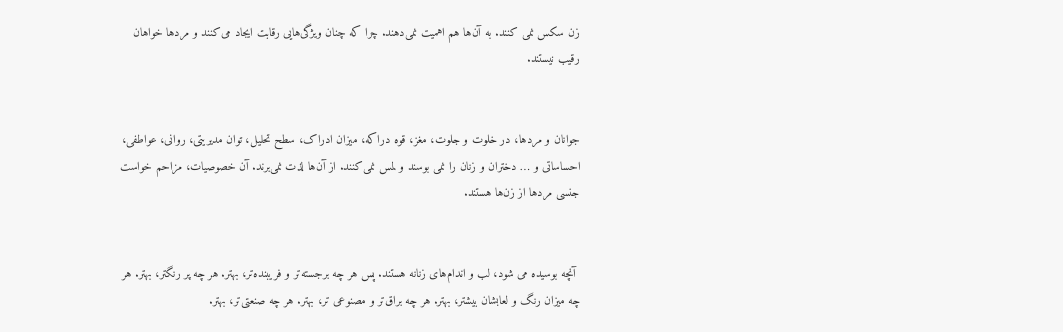زن سکس نمی کنند‌. به آن‌ها هم اهمیت نمی‌دهند. چرا که چنان ویژگی‌هایی رقابت ایجاد می‌کنند و مردها خواهان رقیب نیستند.


جوانان و مردها، در خلوت و جلوت، مغز، قوه دراکه، میزان ادراک، سطح تحلیل، توان مدیریتی، روانی، عواطفی، احساساتی و … دختران و زنان را نمی بوسند و لمس نمی‌کنند. از آن‌ها لذت نمی‌برند. آن‌ خصوصیات، مزاحم خواست جنسی مردها از زن‌ها هستند.


 آنچه بوسیده می شود، لب و اندام‌های زنانه هستند. پس هر چه برجسته‌تر و فریبنده‌تر، بهتر. هر چه پر رنگتر، بهتر. هر چه میزان رنگ و لعابشان بیشتر، بهتر. هر چه براق‌تر و مصنوعی تر، بهتر. هر چه صنعتی‌تر، بهتر.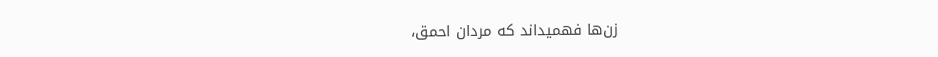زن‌ها فهمید‌اند که مردان احمق،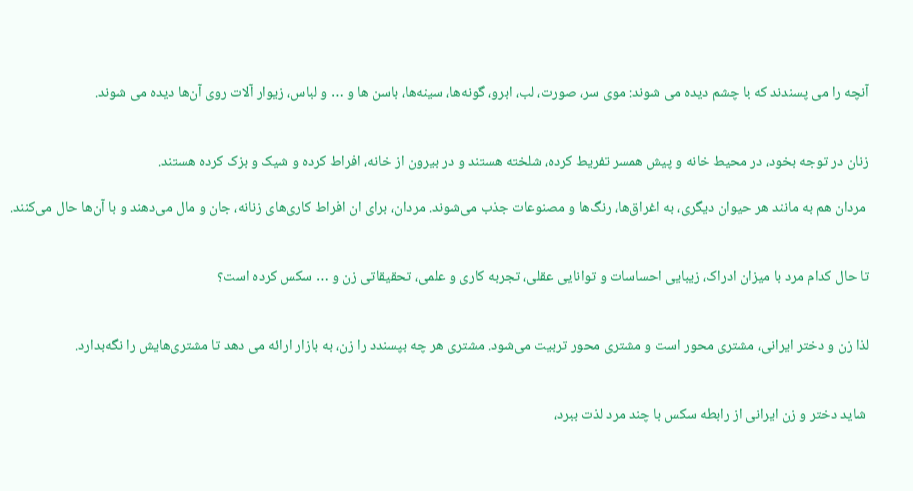آنچه را می پسندند که با چشم دیده می شوند: موی سر، صورت، لب، ابرو، گونه‌ها، سینه‌ها، باسن ها و … و لباس، زیوار آلات روی آن‌ها دیده می شوند.


زنان در توجه بخود، در محیط خانه و پیش همسر تفریط کرده، شلخته هستند و در بیرون از خانه، افراط کرده و شیک و بزک کرده هستند.

 مردان هم به مانند هر حیوان دیگری، به اغراق‌ها، رنگ‌ها و مصنوعات جذب می‌شوند. مردان، برای ان افراط کاری‌های زنانه، جان و مال می‌دهند و با آن‌ها حال می‌کنند.


تا حال کدام مرد با میزان ادراک، زیبایی احساسات و توانایی عقلی، تجربه کاری و علمی، تحقیقاتی زن و … سکس کرده است؟


لذا زن و دختر ایرانی، مشتری محور است و مشتری محور تربیت می‌شود. مشتری هر چه بپسندد را زن، به بازار ارائه می دهد تا مشتری‌هایش را نگه‌بدارد.


 شاید دختر و زن ایرانی از رابطه سکس با چند مرد لذت ببرد،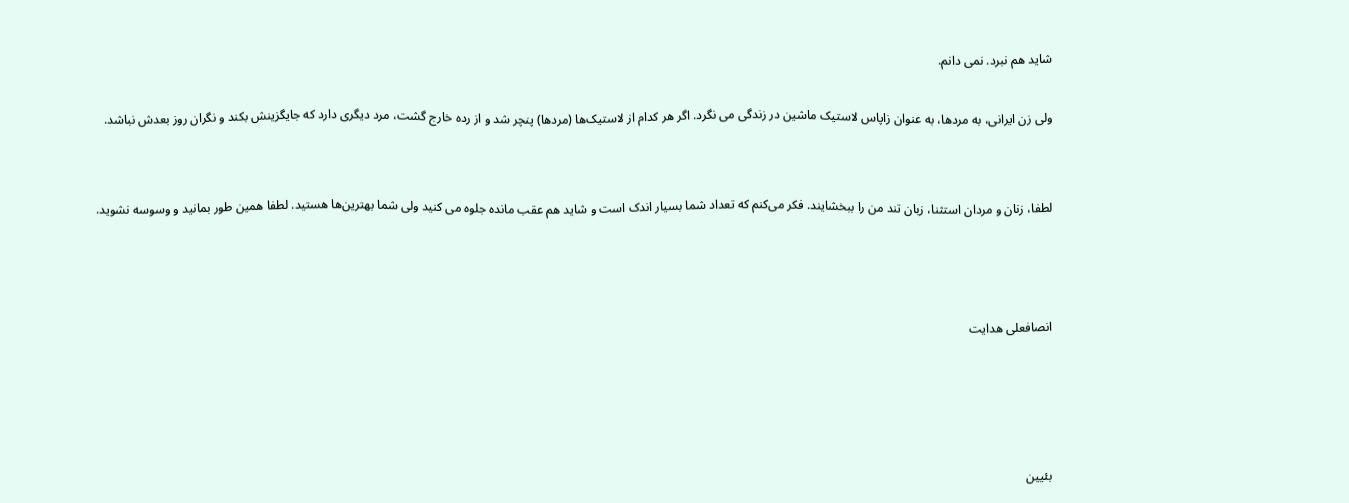شاید هم‌ نبرد. نمی دانم.

ولی زن ایرانی، به مردها، به عنوان زاپاس لاستیک ماشین در زندگی می نگرد. اگر هر کدام از لاستیک‌ها (مردها) پنچر شد و از رده خارج گشت، مرد دیگری دارد که جایگزینش بکند و نگران روز بعدش نباشد.


لطفا، زنان و مردان استثنا، زبان تند من را ببخشایند. فکر می‌کنم که تعداد شما بسیار اندک است و شاید هم عقب مانده جلوه می کنید ولی شما بهترین‌ها هستید. لطفا همین طور بمانید و وسوسه نشوید.



انصافعلی هدایت




بئیین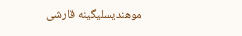موهندیسلیگینه قارشی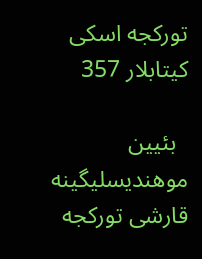تورکجه اسکی کیتابلار 357

  بئیین موهندیسلیگینه قارشی تورکجه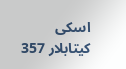اسکی کیتابلار 357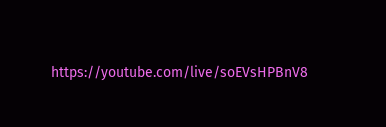https://youtube.com/live/soEVsHPBnV8